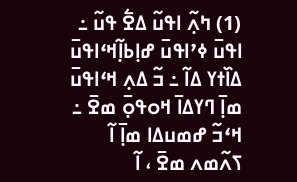(1) ߤߍ߲߬ ߊߟߎ߬ ߡߐ߱ ߟߎ߬ ߸ ߊߟߎ߫ ߦߴߊߟߎ߫ ߝߊ߲ߕߊ߲߬ߞߵߊߟߎ߫ ߡߊ߰ߙߌ ߡߊ߬ ߸ ߏ߬ ߡߍ߲ ߞߵߊߟߎ߫ ߘߊ߲߫ ߣߌߡߊ߫ ߞߋߟߋ߲߫ ߘߐ߫ ߸ ߞߵߏ߬ ߝߘߎߡߊ ߘߊ߲߫ ߊ߬ ߖߍ߬ߘߍ ߘߐ߫ ، ߊ߬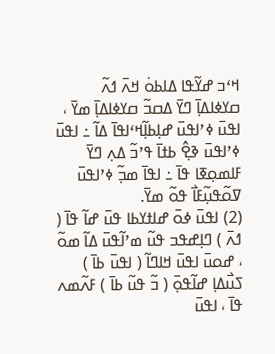ߞߵߏ ߝߌ߬ߟߊ ߡߊߕߋ߭ ߞߍ߫ ߗߍ߬ ߛߌߦߊߡߊ߲߫ ߣߌ߫ ߡߛߏ߬ ߛߌߦߊߡߊ߲߫ ߘߌ߫ ، ߊߟߎ߫ ߦߴߊߟߎ߫ ߝߊ߲ߕߊ߲߬ߞߵߊߟߊ߫ ߡߊ߬ ߸ ߊߟߎ߫ ߦߴߊߟߎ߫ ߢߐ߲߮ ߕߙߊ߫ ߟߴߏ߬ ߡߍ߲ ߣߌ߫ ߓߊߘߋ߲ߧߊ ߟߊ߫ ߸ ߊߟߊ߫ ߘߏ߲߬ ߦߴߊߟߎ߫ ߜߋ߬ߟߎ߲߬ߓߊ߯ ߟߋ߬ ߘߌ߫.
(2) ߊߟߎ߫ ߦߋ߫ ߝߊߙߌߕߊ ߟߎ߫ ߝߊ߬ ߟߊ߫ ( ߗߍ߫ ) ߣߊ߲ߝߟߏ ߟߎ߬ ߘߴߊ߬ߟߎ߫ ߡߊ߬ ߘߋ߬ ، ߝߋߎ߫ ߊߟߎ߫ ߞߊߣߊ߬ ( ߊߟߎ߫ ߕߊ߫ ) ߖߎ߯ߡߊ߲ ߝߊ߬ߟߋ߲߫ ( ߏ߬ ߟߎ߬ ߕߊ߫ ) ߓߍ߬ߘߍ ߟߊ߫ ، ߊߟߎ߫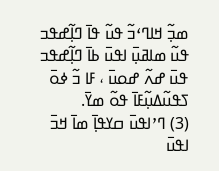ߘߏ߲߬ ߞߊߣߵߏ߬ ߟߎ߬ ߟߊ߫ ߣߊ߲߬ߝߟߏ ߟߎ߬ ߘߊߥߎ߲߫ ߊߟߎ߫ ߕߊ߫ ߣߊ߲߬ߝߟߏ ߟߎ߫ ߝߍ߬ ߝߋߎ߫ ، ߓߊ ߏ߬ ߦߋ߫ ߖߟߎ߬ߡߎ߲߬ߓߊ߫ ߟߋ߬ ߘߌ߫.
(3) ߣߴߊߟߎ߫ ߛߌߟߊ߲߫ ߘߊ߫ ߞߏ߫ ߊߟߎ߫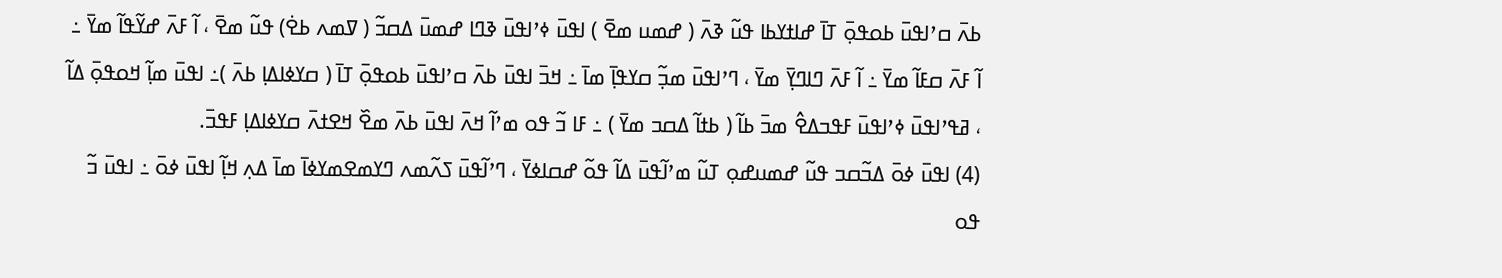ߕߍ߫ ߛߴߊߟߎ߫ ߕߋߟߋ߲߫ ߠߊ߫ ߝߊߙߌߕߊ ߟߎ߬ ߢߍ߫ ( ߝߘߎ ߘߐ߫ ) ߊߟߎ߫ ߦߴߊߟߎ߫ ߢߣߊ ߝߘߎ߫ ߡߛߏ߬ ( ߜߘߍ ߕߐ߭) ߟߎ߬ ߘߐ߫ ، ߊ߬ ߓߍ߫ ߝߌ߬ߟߊ߬ ߘߌ߫ ߸ ߊ߬ ߓߍ߫ ߛߓߊ߬ ߘߌ߫ ߸ ߊ߬ ߓߍ߫ ߣߊߣߌ߲߫ ߘߌ߫ ، ߣߴߊߟߎ߫ ߘߏ߲߬ ߛߌߟߊ߲߫ ߘߊ߫ ߸ ߞߏ߫ ߊߟߎ߫ ߕߍ߫ ߛߴߊߟߎ߫ ߕߋߟߋ߲߫ ߠߊ߫ ( ߛߌߦߊߡߊ߲ ߕߍ߫ )߸ ߊߟߎ߫ ߘߊ߲߬ ߞߋߟߋ߲߫ ߡߊ߬ ، ߥߟߴߊߟߎ߫ ߦߴߊߟߎ߫ ߓߟߏߡߐ߮ ߘߏ߫ ߕߊ߬ ( ߕߙߊ߬ ߡߛߏ ߘߌ߫ ) ߸ ߓߊ ߏ߬ ߟߋ ߘߴߊ߬ ߞߍ߫ ߊߟߎ߫ ߕߍ߫ ߘߐ߰ ߞߐߙߍ߫ ߛߌߦߊߡߊ߲ ߓߟߏ߫.
(4) ߊߟߎ߫ ߦߋ߫ ߡߏ߬ߛߏ ߟߎ߬ ߝߘߎߝߋ߲ ߠߎ߬ ߘߴߊ߬ߟߎ߫ ߡߊ߬ ߟߋ߬ ߝߛߊߦߌ߫ ، ߣߴߊ߬ߟߎ߫ ߖߍ߬ߘߍ ߣߌߘߐߘߌߦߊ߫ ߘߊ߫ ߡߍ߲ ߞߊ߲߬ ߊߟߎ߫ ߦߋ߫ ߸ ߊߟߎ߫ ߏ߬ ߟߋ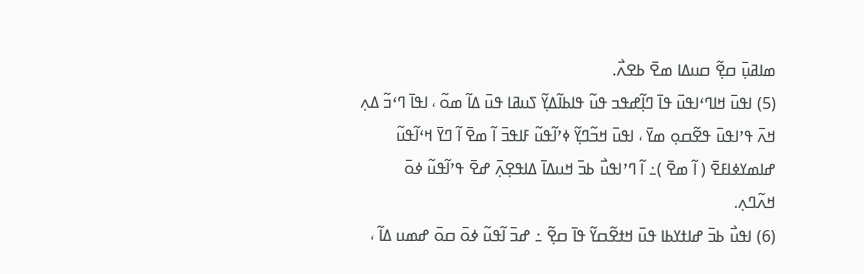ߘߊߥߎ߲߫ ߛߐ߲߬ ߛߎߡߊ ߘߐ߫ ߕߐߍ߯.
(5) ߊߟߎ߫ ߞߊߣߵߊߟߎ߫ ߟߊ߫ ߣߊ߲߬ߝߟߏ ߟߎ߬ ߟߊߕߊ߬ߡߌ߲߬ ߖߎߥߊ ߟߎ߫ ߡߊ߬ ߘߋ߬ ، ߊߟߊ߫ ߣߵߏ߬ ߡߍ߲ ߞߍ߫ ߟߴߊߟߎ߫ ߟߐ߬ߛߋ߲ ߘߌ߫ ، ߊߟߎ߫ ߞߏ߬ߣߌ߲߬ ߦߴߊ߬ߟߎ߬ ߓߊߟߏ߫ ߊ߬ ߘߐ߫ ߊ߬ ߣߌ߫ ߞߵߊ߬ߟߎ߬ ߝߊߘߌߦߊߓߐ߫ ( ߊ߬ ߘߐ߫ )߸ ߊ߬ ߣߴߊߟߎ߯ ߕߏ߫ ߞߎߡߊ߫ ߡߊߟߐ߲ߍ߲߫ ߝߐ߫ ߟߴߊ߬ߟߎ߬ ߦߋ߫ ߞߍ߬ߣߍ߲.
(6) ߊߟߎ߯ ߕߏ߫ ߝߊߙߌߕߊ ߟߎ߫ ߞߙߐ߬ߛߌ߬ ߟߊ߫ ߛߐ߲߬ ߸ ߝߏ߫ ߊ߬ߟߎ߬ ߦߋ߫ ߛߋ߫ ߝߘߎ ߡߊ߬ ،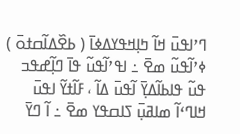ߣߴߊߟߎ߫ ߞߊ߬ ߤߊ߲ߞߟߌߡߦߊ߫ ( ߕߐ߰ߡߊ߬ߛߙߋ߫ ) ߦߴߊ߬ߟߎ߬ ߘߐ߫ ߸ ߊߟߴߊ߬ߟߎ߬ ߟߊ߫ ߣߊ߲߬ߝߟߏ ߟߎ߬ ߟߊߕߊ߬ߡߌ߲߫ ߊ߬ߟߎ߫ ߡߊ߬ ، ߓߊ߬ߙߌ߬ ߊߟߎ߫ ߞߊߣߵߊ߬ ߘߊߥߎ߲߫ ߖߊߛߟߌ ߘߐ߫ ߸ ߊ߬ ߣߌ߫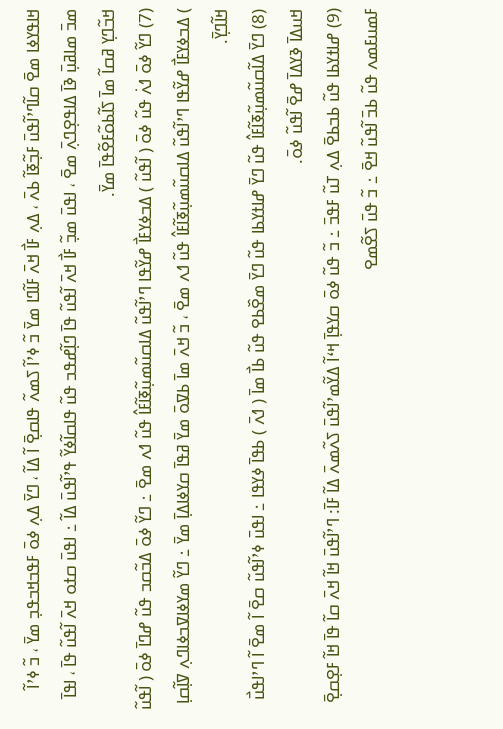ߞߊߟߌߦߊ ߘߐ߫ ߛߊ߬ߣߴߊ߬ߟߎ߫ ߓߏ߲߬ߧߊ߬ ߕߍ߫ ، ߡߍ߲ ߓߊ߯ ߞߍ߫ ߓߊ߬ߣߊ ߘߌ߫ ߏ߬ ߦߴߊ߬ ߖߘߍ߬ ߟߊߛߐ߲߫ ߊ߬ ߡߊ߬ ، ߣߌ߫ ߡߍ߲ ߦߋ߫ ߓߟߏߞߏߟߏ߲ ߘߌ߫ ، ߏ߬ ߦߴߊ߬ ߘߏ߫ ߘߊߥߎ߲߫ ߢߊ߫ ߡߊߟߐ߲ߣߍ߲߫ ߘߐ߫ ، ߊߟߎ߫ ߘߏ߲߬ ߓߊ߯ ߞߍ߫ ߊ߬ߟߎ߬ ߟߊ߫ ߣߊ߲߬ߝߟߏ ߟߎ߬ ߟߊߛߊ߬ߦߌ߬ ߟߴߊ߬ߟߎ߫ ߡߊ߬ ߸ ߊߟߎ߫ ߛߙߋ ߞߍ߫ ߊ߬ߟߎ߬ ߟߊ߫ ، ߊߟߊ߫ ߞߏ߬ߣߌ߲ ߥߛߊ߬ ߘߊ߫ ߖߊ߬ߕߋ߬ߓߐ߬ߟߊ߫ ߘߌ߫.
(7) ߣߌ߬ ߦߋ߫ ߗߍ߭ ߟߎ߬ ߦߋ߫ ( ߊ߬ߟߎ߬ ) ߡߏߦߌߓߊ߯ ߝߌ߬ߟߊ ߣߴߊ߬ߟߎ߬ ߡߊߛߎ߬ߘߎ߲߬ߧߊ߬ߓߊ߮ ߟߎ߬ ߗߍ ߘߐ߫ ߸ ߣߌ߬ ߦߋ߫ ߡߏ߬ߛߏ ߟߎ߬ ߝߣߊ߫ ߦߋ߫ ( ߊ߬ߟߎ߬ ) ߡߏߦߌߓߊ߯ ߝߌ߬ߟߊ ߣߴߊ߬ߟߎ߬ ߡߊߛߎ߬ߘߎ߲߬ߧߊ߬ߓߊ߮ ߟߎ߬ ߗߍ ߘߐ߫ ، ߏ߬ ߞߍ߫ ߘߊ߫ ߕߜߋ߫ ߘߌ߫ ߥߟߊ߫ ߛߌߦߊߡߊ߲߫ ߘߌ߫ ߸ ߣߌ߬ ߘߌߦߊߜߏߦߊߣߍ߲ ߜߊ߲߬ߛߊ߲ ߞߊ߬ߣߌ߲߫.
(8) ߣߌ߫ ߡߊ߬ߛߎ߬ߘߎ߲߬ߧߊ߬ߓߊ߮ ߟߎ߬ ߣߌ߫ ߝߊߙߌߕߊ ߟߎ߬ ߣߌ߫ ߘߐ߰ߕߐ ߟߎ߬ ߕߊ߯ ߘߊ߫ ( ߗߍ߫ ) ߕߟߊ߫ ߦߌߟߊ ߸ ߊߟߎ߫ ߦߴߊ߬ߟߎ߬ ߛߐ߫ ߊ߬ ߘߐ߫ ߊ߬ ߣߴߊߟߎ߯ ߞߎߡߊ߫ ߢߌߡߊ߫ ߝߐ߫ ߊ߬ߟߎ߬ ߦߋ߫.
(9) ߝߊߙߌߕߊ ߟߎ߬ ߕߏߕߐ߫ ߡߍ߲ ߠߎ߬ ߓߟߏ߫ ߸ ߏ߬ ߟߎ߬ ߦߋ߫ ߛߌߟߊ߲߫ ߞߵߊ߬ ߡߌ߬ߘߴߊ߬ߟߎ߫ ߖߍ߬ߘߍ߫ ߡߊ߬ ߓߊ߫: ߣߴߊ߬ߟߎ߫ ߞߊ߬ ߞߍ߫ ߛߊ߬ ߟߊ߫ ߞߊ߬ ߓߐ߲ߛߐ߲߫ ߓߘߎߓߘߍ ߟߎ߬ ߕߏ߫ ߊ߬ߟߎ߬ ߞߐ߫ ߸ ߏ߬ ߟߎ߫ ߖߐ߬ߘߐ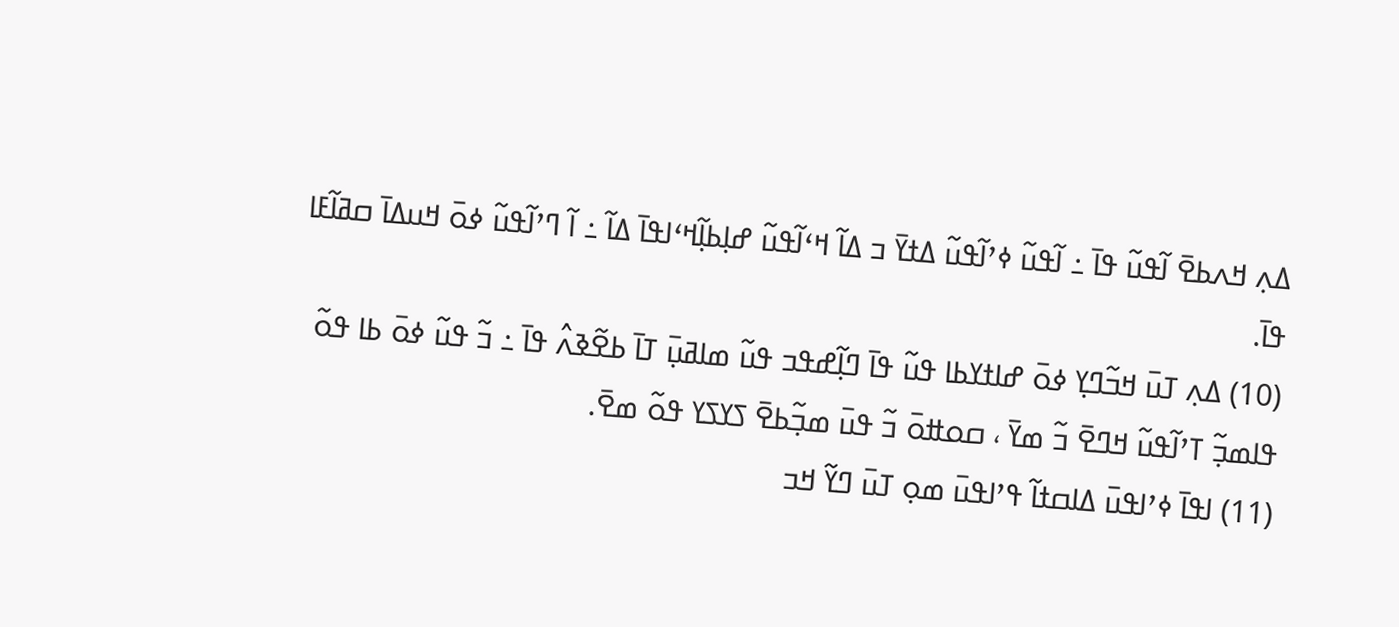ߡߍ߲ ߞߍߕߐ߫ ߊ߬ߟߎ߬ ߟߊ߫ ߸ ߊ߬ߟߎ߬ ߦߴߊ߬ߟߎ߬ ߡߙߌ߫ ߏ ߡߊ߬ ߞߵߊ߬ߟߎ߬ ߝߊ߲ߕߊ߲߬ߞߵߊߟߊ߫ ߡߊ߬ ߸ ߊ߬ ߣߴߊ߬ߟߎ߬ ߦߋ߫ ߞߎߡߊ߫ ߛߥߊ߬ߓߊ ߟߊ߫.
(10) ߡߍ߲ ߠߎ߫ ߞߏ߬ߣߌ߲ ߦߋ߫ ߝߊߙߌߕߊ ߟߎ߬ ߟߊ߫ ߣߊ߲߬ߝߟߏ ߟߎ߬ ߘߊߥߎ߲߫ ߠߊ߫ ߕߐ߬ߢߍ߮ ߟߊ߫ ߸ ߏ߬ ߟߎ߬ ߦߋ߫ ߕߊ ߟߋ߬ ߟߊߘߏ߲߬ ߠߴߊ߬ߟߎ߬ ߞߣߐ߫ ߏ߬ ߘߌ߫ ، ߛߋߚߋ߫ ߏ߬ ߟߎ߫ ߘߏ߲߬ߕߐ߫ ߖߌߖߌ ߟߋ߬ ߘߐ߫.
(11) ߊߟߊ߫ ߦߴߊߟߎ߫ ߡߊߛߙߊ߬ ߟߴߊߟߎ߫ ߘߋ߲ ߠߎ߫ ߣߌ߬ ߞߏ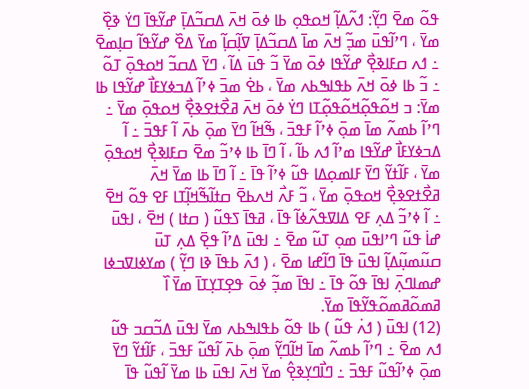ߟߋ߬ ߘߐ߫ ߣߌ߲߬: ߗߍ߬ߡߊ߲߬ ߞߋߟߋ߲ ߕߊ ߦߋ߫ ߞߍ߫ ߡߛߏ߬ߡߊ߲߫ ߝߌ߬ߟߊ߫ ߣߌ߭ ߢߐ߲߰ ߘߌ߫ ، ߣߴߊ߬ߟߎ߫ ߘߏ߲߬ ߞߍ߫ ߘߊ߫ ߡߛߏ߬ߡߊ߲߫ ߜߊ߲߬ߛߊ߲߬ ߘߌ߫ ߡߐ߰ ߝߌ߬ߟߊ߬ ߛߊ߲ߘߐ߫ ߸ ߗߍ ߛߓߊߢߐ߲߯ ߝߌ߬ߟߊ ߦߋ߫ ߘߌ߫ ߏ߬ ߟߎ߫ ߡߊ߬ ، ߣߌ߫ ߡߛߏ߬ ߞߋߟߋ߲߫ ߠߋ߬ ߸ ߏ߬ ߕߊ ߦߋ߫ ߞߍ߫ ߕߟߊߒߕߍ ߘߌ߫ ، ߕߐ߭ ߘߏ߫ ߦߴߊ߬ ߡߏߦߌߓߊ߯ ߝߌ߬ߟߊ ߕߊ ߘߌ߫: ߏ ߞߋ߬ߟߋ߲߬ߞߋ߬ߟߋ߲߬ߠߊ ߣߌ߭ ߦߋ߫ ߞߍ߫ ߥߐ߯ߙߐߢߐ߲߯ ߞߋߟߋ߲߫ ߘߌ߫ ߸ ߣߴߊ߬ ߕߘߍ߬ ߘߊ߫ ߘߋ߲߫ ߦߴߊ߬ ߓߟߏ߫ ، ߒ߬ߞߊ߬ ߣߌ߫ ߘߋ߲߫ ߕߍ߫ ߊ߬ ߓߟߏ߫ ߸ ߊ߬ ߡߏߦߌߓߊ߯ ߝߌ߬ߟߊ ߘߴߊ߬ ߗߍ ߕߊ߬ ، ߊ߬ ߣߊ߫ ߕߊ ߦߴߏ߬ ߘߐ߫ ߛߓߊߢߐ߲߯ ߞߋߟߋ߲߫ ߘߌ߫ ، ߓߊ߬ߙߌ߬ ߣߌ߫ ߓߊߘߋ߲ߡߊ ߟߎ߬ ߦߴߊ߬ ߟߊ߫ ߸ ߊ߬ ߣߊ߫ ߕߊ ߘߌ߫ ߞߍ߫ ߥߐ߯ߙߐߢߐ߲߯ ߞߋߟߋ߲߫ ߘߌ߫ ، ߏ߬ ߓߍ߯ ߞߍߕߐ߫ ߛߙߊ߬ߒ߬ߞߊ߲߬ߠߊ ߓߐ ߟߋ߬ ߞߐ߫ ߸ ߊ߬ ߦߴߏ߬ ߡߍ߲ ߓߐ ߡߊߜߟߍ߬ߦߊ߬ ߟߊ߫ ، ߥߟߊ߫ ߖߟߎ߬ ( ߛߙߊ ) ߞߐ߫ ، ߊߟߎ߫ ߝߊ߭ ߟߎ߬ ߣߴߊߟߎ߫ ߘߋ߲ ߠߎ߬ ߘߐ߫ ߸ ߊߟߎ߫ ߡߴߊ߬ ߟߐ߲߫ ߡߍ߲ ߠߎ߫ ߛߎ߬ߘߎ߲߬ߡߊ߲߬ ߊߟߎ߫ ߟߊ߫ ߣߊ߬ߝߊ ߘߐ߫ ، ( ߗߍ߫ ߕߟߊ߫ ߢߊ ߣߌ߲߬ ) ߘߌߦߊߜߏߦߊ ߝߘߊߣߍ߲߫ ߊߟߊ߫ ߟߋ߬ ߟߊ߫ ߸ ߊߟߊ߫ ߘߏ߲߬ ߦߋ߫ ߟߐ߲ߠߌ߲ߠߊ߫ ߘߌ߫ ߊ߰ ߥߘߋ߬ߥߘߋ߬ߟߌ߬ߟߊ߫ ߘߌ߫.
(12) ߊߟߎ߫ ( ߗߍ߭ ߟߎ߬ ) ߕߊ ߟߋ߬ ߕߟߊߒߕߍ ߘߌ߫ ߊߟߎ߫ ߡߏ߬ߛߏ ߟߎ߬ ߗߍ ߘߐ߫ ߸ ߣߴߊ߬ ߕߘߍ߬ ߘߊ߫ ߞߊ߬ߣߌ߲߬ ߘߋ߲߫ ߕߍ߫ ߊ߬ߟߎ߬ ߓߟߏ߫ ، ߓߊ߬ߙߌ߬ ߣߌ߫ ߘߋ߲߫ ߦߴߊ߬ߟߎ߬ ߓߟߏ߫ ߸ ߣߊ߯ߣߌ߲ߢߐ߲߮ ߘߌ߫ ߞߍ߫ ߊߟߎ߫ ߕߊ ߘߌ߫ ߊ߬ߟߎ߬ ߟߊ߫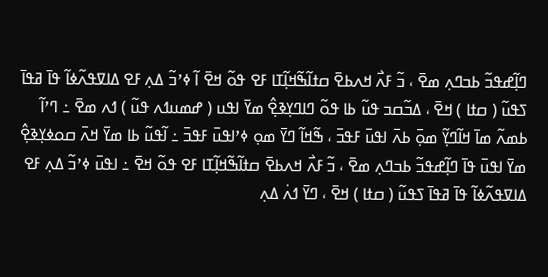ߣߊ߲߬ߝߟߏ߬ ߕߏߣߍ߲ ߘߐ߫ ، ߏ߬ ߓߍ߯ ߞߍߕߐ߫ ߛߙߊ߬ߒ߬ߞߊ߲߬ߠߊ ߓߐ ߟߋ߬ ߞߐ߫ ߊ߬ ߦߴߏ߬ ߡߍ߲ ߓߐ ߡߊߜߟߍ߬ߦߊ߬ ߟߊ߫ ߥߟߊ߫ ߖߟߎ߬ ( ߛߙߊ ) ߞߐ߫ ، ߡߏ߬ߛߏ ߟߎ߬ ߕߊ ߟߋ߬ ߣߊߣߌ߲ߢߐ߲߮ ߘߌ߫ ߊߟߎ ( ߝߘߎߗߍ ߟߎ߬ ) ߗߍ ߘߐ߫ ߸ ߣߴߊ߬ ߕߘߍ߬ ߘߊ߫ ߞߊ߬ߣߌ߲߬ ߘߋ߲߫ ߕߍ߫ ߊߟߎ߫ ߓߟߏ߫ ، ߒ߬ߞߊ߬ ߣߌ߫ ߘߋ߲ ߦߴߊߟߎ߫ ߓߟߏ߫ ߸ ߊ߬ߟߎ߬ ߕߊ ߘߌ߫ ߞߍ߫ ߛߋߦߌ߲ߢߐ߲߮ ߘߌ߫ ߊߟߎ߫ ߟߊ߫ ߣߊ߲߬ߝߟߏ߬ ߕߏߣߍ߲ ߘߐ߫ ، ߏ߬ ߓߍ߯ ߞߍߕߐ߫ ߛߙߊ߬ߒ߬ߞߊ߲߬ߠߊ ߓߐ ߟߋ߬ ߞߐ߫ ߸ ߊߟߎ߫ ߦߴߏ߬ ߡߍ߲ ߓߐ ߡߊߜߟߍ߬ߦߊ߬ ߟߊ߫ ߥߟߊ߫ ߖߟߎ߬ ( ߛߙߊ ) ߞߐ߫ ، ߣߌ߫ ߗߍ߭ ߡߍ߲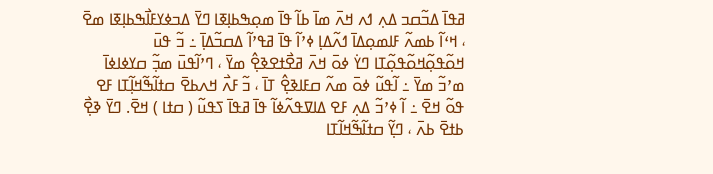ߥߟߊ߫ ߡߏ߬ߛߏ ߡߍ߲ ߗߍ ߞߍ߫ ߘߊ߫ ߕߊ߬ ߟߊ߫ ߘߋ߲ߒߕߊ߲ߧߊ ߣߌ߫ ߡߏߦߌߓߊ߯ߒߕߊ߲ߧߊ ߘߐ߫ ، ߞߵߊ߬ ߕߘߍ߬ ߓߊߘߋ߲ߡߊ߫ ߗߍ߬ߡߊ߲ ߦߴߊ߬ ߟߊ߫ ߥߟߴߊ߬ ߡߛߏ߬ߡߊ߲߫ ߸ ߏ߬ ߟߎ߫ ߞߋ߬ߟߋ߲߬ߞߋ߬ߟߋ߲߬ߠߊ ߣߌ߭ ߦߋ߫ ߞߍ߫ ߥߐ߯ߙߐߢߐ߲߮ ߘߌ߫ ، ߣߴߊ߬ߟߎ߫ ߘߏ߲߬ ߛߌߦߊߦߊ߫ ߘߴߏ߬ ߘߌ߫ ߸ ߊ߬ߟߎ߬ ߦߋ߫ ߘߍ߬ ߛߓߊߢߐ߲߮ ߠߊ߫ ، ߏ߬ ߓߍ߯ ߞߍߕߐ߫ ߛߙߊ߬ߒ߬ߞߊ߲߬ߠߊ ߓߐ ߟߋ߬ ߞߐ߫ ߸ ߊ߬ ߦߴߏ߬ ߡߍ߲ ߓߐ ߡߊߜߟߍ߬ߦߊ߬ ߟߊ߫ ߥߟߊ߫ ߖߟߎ߬ ( ߛߙߊ ) ߞߐ߫. ߣߌ߫ ߢߐ߲߯ ߕߙߐ߫ ߕߍ߫ ، ߣߌ߲߬ ߛߙߊ߬ߒ߬ߞߊ߬ߠߊ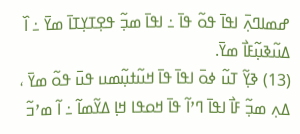ߝߘߊߣߍ߲߫ ߊߟߊ߫ ߟߋ߬ ߟߊ߫ ߸ ߊߟߊ߫ ߘߏ߲߬ ߟߐ߲ߠߌ߲ߠߊ߫ ߘߌ߫ ߸ ߊ߰ ߡߎ߬ߢߎ߲߬ߓߊ߯ ߘߌ߫.
(13) ߢߌ߲߬ ߠߎ߬ ߦߋ߫ ߊߟߊ߫ ߟߊ߫ ߞߎ߬ߙߎ߲߬ߘߎ ߟߎ߫ ߟߋ߬ ߘߌ߫ ، ߡߍ߲ ߘߏ߲߬ ߓߊ߯ ߊߟߊ߫ ߣߴߊ߬ ߟߊ߫ ߞߋߟߊ ߞߊ߲ ߡߌ߬ߘߊ߬ ߸ ߊ߬ ߘߴߏ߬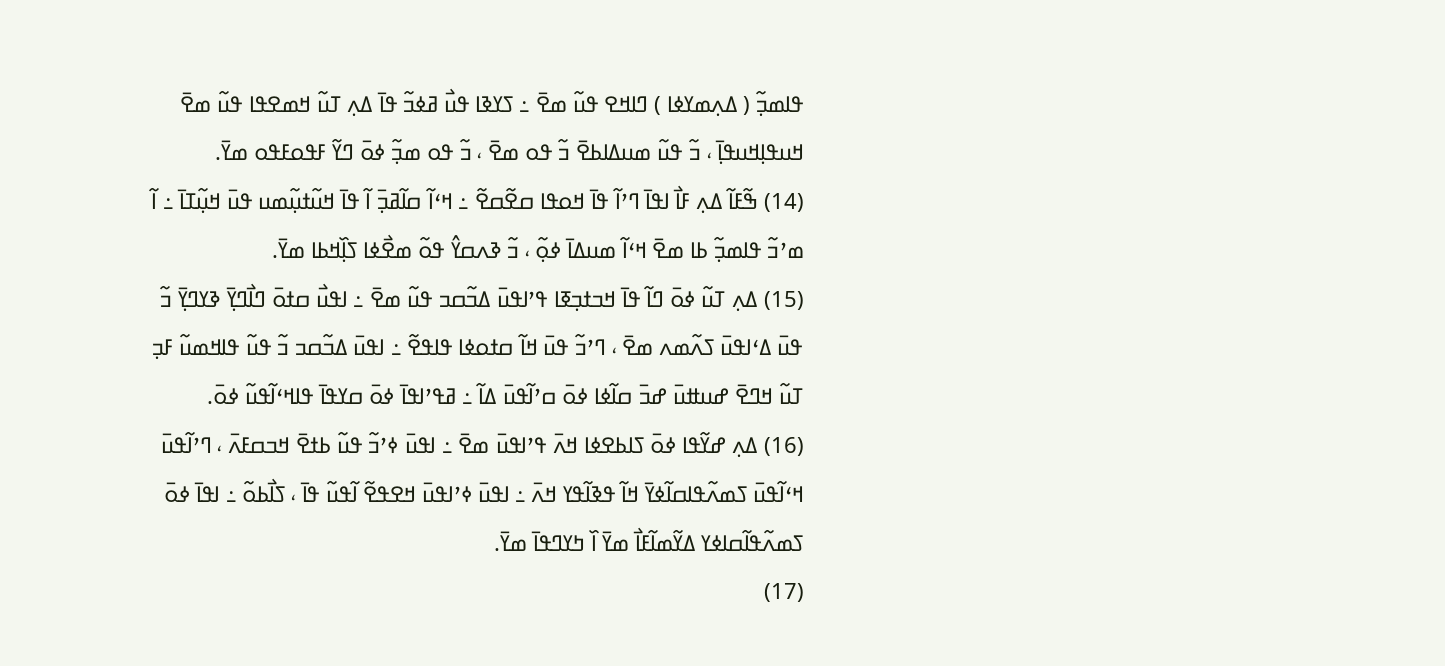ߟߊߘߏ߲߬ ( ߡߍ߲ߘߌߦߊ ) ߣߊߞߐ ߟߎ߬ ߘߐ߫ ߸ ߖߌߢߊ ߟߎ߯ ߥߦߏ߬ ߟߊ߫ ߡߍ߲ ߠߎ߬ ߞߘߐߟߊ ߟߎ߬ ߘߐ߫ ߞߎߟߊ߲ߞߎߟߊ߲߫ ، ߏ߬ ߟߎ߬ ߘߎߡߊߕߐ߫ ߏ߬ ߟߋ ߘߐ߫ ، ߏ߬ ߟߋ ߘߏ߲߬ ߦߋ߫ ߣߌ߬ ߓߟߋߓߟߋ ߘߌ߫.
(14) ߒ߬ߓߊ߬ ߡߍ߲ ߓߊ߯ ߊߟߊ߫ ߣߴߊ߬ ߟߊ߫ ߞߋߟߊ ߛߐ߬ߛߐ߬ ߸ ߞߵߊ߬ ߛߊ߬ߥߏ߲߫ ߊ߬ ߟߊ߫ ߞߎ߬ߙߎ߲߬ߘߎ ߟߎ߫ ߞߎ߲߬ߠߊ߫ ߸ ߊ߬ ߘߴߏ߬ ߟߊߘߏ߲߬ ߕߊ ߘߐ߫ ߞߵߊ߬ ߘߎߡߊ߫ ߦߋ߲߬ ، ߏ߬ ߢߍߛߌ߮ ߟߋ߬ ߘߐ߯ߦߊ ߖߊ߲߰ߞߕߊ ߘߌ߫.
(15) ߡߍ߲ ߠߎ߬ ߦߋ߫ ߣߊ߬ ߟߊ߫ ߞߏߙߏ߲ߧߊ ߟߴߊߟߎ߫ ߡߏ߬ߛߏ ߟߎ߬ ߘߐ߫ ߸ ߊߟߎ߯ ߛߙߋ߫ ߣߊ߯ߣߌ߲߫ ߢߌߣߌ߲߫ ߏ߬ ߟߎ߫ ߡߵߊߟߎ߫ ߖߍ߬ߘߍ ߘߐ߫ ، ߣߴߏ߬ ߟߎ߫ ߞߊ߬ ߛߙߋߦߊ ߟߊߟߐ߬ ߸ ߊߟߎ߫ ߡߏ߬ߛߏ ߏ߬ ߟߎ߬ ߟߊߞߘߎ߬ ߓߏ߲ ߠߎ߬ ߞߣߐ߫ ߝߎߚߎ߫ ߝߏ߫ ߛߊ߬ߦߊ ߦߋ߫ ߛߴߊ߬ߟߎ߫ ߡߊ߬ ߸ ߥߟߴߊߟߊ߫ ߦߋ߫ ߛߌߟߊ߫ ߟߊߞߵߊ߬ߟߎ߬ ߦߋ߫.
(16) ߡߍ߲ ߝߌ߬ߟߊ ߦߋ߫ ߖߊߕߐߦߊ ߞߍ߫ ߟߴߊߟߎ߫ ߘߐ߫ ߸ ߊߟߎ߫ ߦߴߏ߬ ߟߎ߬ ߕߙߐ߫ ߞߏߛߓߍ߫ ، ߣߴߊ߬ߟߎ߫ ߞߵߊ߬ߟߎ߫ ߖߘߍ߬ߟߊߛߊ߬ߦߌ߫ ߞߊ߬ ߟߢߊ߬ߟߌ ߞߍ߫ ߸ ߊߟߎ߫ ߦߴߊߟߎ߫ ߞߐߟߐ߬ ߊ߬ߟߎ߬ ߟߊ߫ ، ߖߊ߯ߕߋ߬ ߸ ߊߟߊ߫ ߦߋ߫ ߖߘߍ߬ߟߊ߬ߛߊߦߌ ߡߌ߬ߘߊ߬ߓߊ߯ ߘߌ߫ ߊ߰ ߤߌߣߟߊ߫ ߘߌ߫.
(17)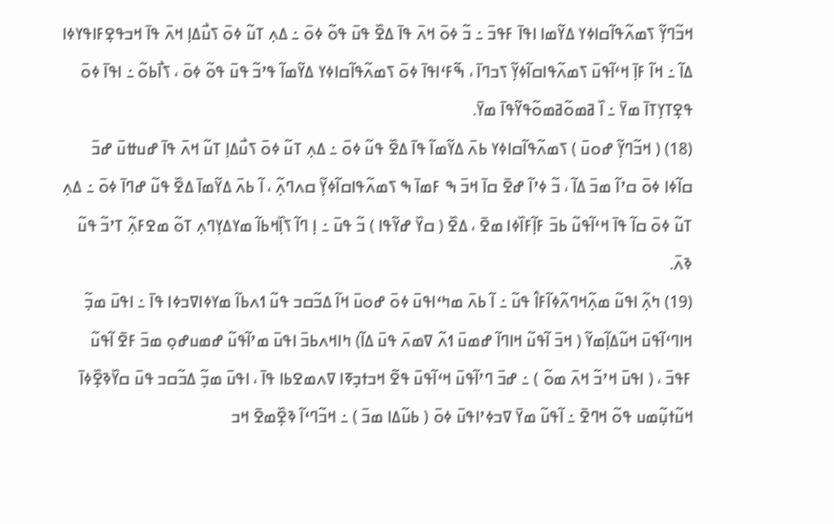ߞߏ߬ߣߌ߲߬ ߖߘߍ߬ߟߊ߬ߛߊߦߌ ߡߌ߬ߘߊ ߊߟߊ߫ ߓߟߏ߫ ߸ ߏ߬ ߦߋ߫ ߞߍ߫ ߟߊ߫ ߡߐ߰ ߟߎ߫ ߟߋ߬ ߦߋ߫ ߸ ߡߍ߲ ߠߎ߬ ߦߋ߫ ߖߎ߯ߡߊ߲ ߞߍ߫ ߟߊ߫ ߞߏߟߐ߲ߓߊߟߌߦߊ ߡߊ߬ ߸ ߞߊ߬ ߓߊ߲߫ ߞߵߊ߬ߟߎ߫ ߖߘߍ߬ߟߊߛߊ߬ߦߌ߲߬ ߖߏߣߊ߫ ، ߒ߬ߓߵߊߟߊ߫ ߦߋ߫ ߖߘߍ߬ߟߊ߬ߛߊߦߌ ߡߌ߬ߘߊ߬ ߟߴߏ߬ ߟߎ߫ ߟߋ߬ ߦߋ߫ ، ߖߊ߯ߕߋ߬ ߸ ߊߟߊ߫ ߦߋ߫ ߟߐ߲ߠߌ߲ߠߊ߫ ߘߌ߫ ߸ ߊ߰ ߥߘߋ߬ߥߘߋ߬ߟߌ߬ߟߊ߫ ߘߌ߫.
(18) ( ߞߏ߬ߣߌ߲߬ ߝߋߎ߫ ) ߖߘߍ߬ߟߊ߬ߛߊߦߌ ߕߍ߫ ߡߌ߬ߘߊ߬ ߟߊ߫ ߡߐ߰ ߟߎ߬ ߦߋ߫ ߸ ߡߍ߲ ߠߎ߬ ߦߋ߫ ߖߎ߯ߡߊ߲ ߠߎ߬ ߞߍ߫ ߟߊ߫ ߝߎߚߎ߫ ߝߏ߫ ߛߊ߬ߦߊ ߦߋ߫ ߛߴߊ߬ ߘߏ߫ ߡߊ߬ ، ߏ߬ ߦߴߊ߬ ߝߐ߫ ߛߊ߫ ߞߏ߫ ߒ ߓߘߊ߫ ߒ ߖߘߍ߬ߟߊߛߊ߬ߦߌ߲߬ ߛߍߣߍ߲߬ ، ߊ߬ ߕߍ߫ ߡߌ߬ߘߊ߫ ߡߐ߰ ߟߎ߬ ߝߣߊ߫ ߦߋ߫ ߸ ߡߍ߲ ߠߎ߬ ߦߋ߫ ߛߊ߬ ߟߊ߫ ߞߵߊ߬ߟߎ߬ ߕߏ߫ ߓߊ߲߬ߓߊ߰ߦߊ ߘߐ߫ ، ߡߐ߰ ( ߛߌ߰ ߝߌ߬ߟߊ ) ߏ߬ ߟߎ߫ ߸ ߊ߲ ߣߊ߬ ߖߊ߲߰ߞߕߊ߬ ߘߌߡߌ߲ߣߍ߲ ߠߋ߬ ߘߐߓߍ߲߬ ߠߴߏ߬ ߟߎ߬ ߢߍ߫.
(19) ߤߍ߲߬ ߊߟߎ߬ ߘߍ߲߬ߞߣߍ߬ߦߊ߬ߓߊ߮ ߟߎ߬ ߸ ߊ߬ ߕߍ߫ ߘߤߵߊߟߎ߫ ߦߋ߫ ߝߋߎ߫ ߞߊ߬ ߡߏ߬ߛߏ ߟߎ߬ ߗߍߕߊ߬ ߘߌߦߊߜߏߦߊ ߟߊ߫ ߸ ߊߟߎ߫ ߘߏ߲߬ ߞߊߣߵߊ߬ߟߎ߫ ߞߎ߬ߡߊ߲߬ߘߌ߬ ( ߞߏ߫ ߊ߬ߟߎ߬ ߞߊߣߊ߬ ߝߘߎ߫ ߗߍ߬ ߜߘߍ߫ ߟߎ߫ ߡߊ߬) ߤߊߞߍߕߏ߫ ߊߟߎ߫ ߘߴߊ߬ߟߎ߬ ߝߘߎߝߋ߲ ߘߏ߫ ߓߐ߫ ߊ߬ߟߎ߬ ߓߟߏ߫ ، ( ߊߟߎ߫ ߞߴߏ߬ ߞߍ߫ ߘߋ߬ ) ߸ ߝߏ߫ ߣߴߊ߬ߟߎ߫ ߞߵߊ߬ߟߎ߫ ߟߐ߬ ߞߏߙߏ߲ߧߊ ߜߍߘߐߕߊ ߟߊ߫ ، ߊߟߎ߫ ߘߏ߲߬ ߡߏ߬ߛߏ ߟߎ߫ ߛߌ߰ߢߐ߲߰ߦߊ߫ ߞߎ߬ߙߎ߲߬ߘߎ ߟߋ߬ ߞߣߐ߫ ߸ ߊ߬ߟߎ߬ ߘߌ߫ ߜߏߦߴߊߟߎ߫ ߦߋ߫ ( ߕߎ߬ߡߊ ߘߏ߫ ) ߸ ߞߏ߬ߣߵߊ߬ ߢߐ߲߰ߘߐ߫ ߞߏ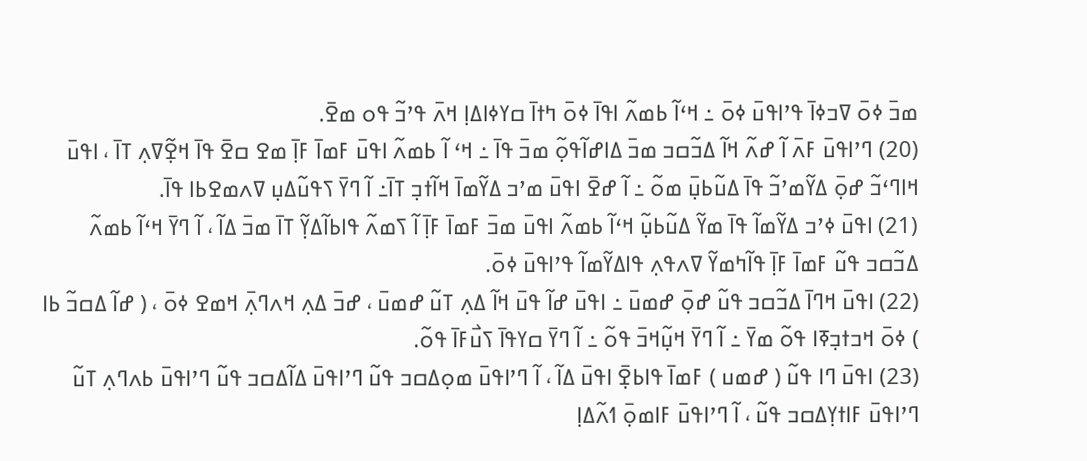ߘߏ߫ ߦߋ߫ ߜߏߦߊ߫ ߟߴߊߟߎ߫ ߦߋ߫ ߸ ߞߵߊ߬ ߕߘߍ߬ ߊߟߊ߫ ߦߋ߫ ߤߙߊ߫ ߛߌߦߊߡߊ߲ ߞߍ߫ ߟߴߏ߬ ߟߋ ߘߐ߫.
(20) ߣߴߊߟߎ߫ ߓߍ߫ ߊ߬ ߝߍ߬ ߞߊ߬ ߡߏ߬ߛߏ ߘߏ߫ ߡߊߝߊ߬ߟߋ߲߬ ߘߏ߫ ߟߊ߫ ߸ ߞߵ ߊ߬ ߕߘߍ߬ ߊߟߎ߫ ߓߘߊ߫ ߓߊ߲߫ ߘߐ ߛߐ߫ ߟߊ߫ ߞߐ߲߬ߜߍ߲ ߠߊ߫ ، ߊߟߎ߫ ߞߊߣߵߏ߬ ߝߋ߲߫ ߡߌ߬ߘߴߏ߬ ߟߊ߫ ߡߎ߬ߕߎ߲߫ ߘߋ߬ ߸ ߊ߬ ߝߐ߫ ߊߟߎ߫ ߘߴߏ ߡߌ߬ߘߊ߫ ߞߊ߬ߙߏ߲ ߠߊ߫߸ ߊ߬ ߣߌ߫ ߖߟߎ߬ߡߎ߲ ߜߍߘߐߕߊ ߟߊ߫.
(21) ߊߟߎ߫ ߦߴߏ ߡߌ߬ߘߊ߬ ߟߊ߫ ߘߌ߬ ߡߎ߬ߕߎ߲߬ ߞߵߊ߬ ߕߘߍ߬ ߊߟߎ߫ ߘߏ߫ ߓߘߊ߫ ߓߊ߲߫ ߊ߬ ߖߘߍ߬ ߟߊߕߊ߬ߡߌ߲߬ ߠߊ߫ ߘߏ߫ ߡߊ߬ ، ߊ߬ ߣߌ߫ ߞߵߊ߬ ߕߘߍ߬ ߡߏ߬ߛߏ ߟߎ߬ ߓߘߊ߫ ߓߊ߲߫ ߟߊ߬ߤߘߌ߬ ߜߍߟߍ߲ ߟߊߡߌ߬ߘߊ߬ ߟߴߊߟߎ߫ ߦߋ߫.
(22) ߊߟߎ߫ ߞߣߊ߫ ߡߏ߬ߛߏ ߟߎ߬ ߝߋ߲߫ ߝߘߎ߫ ߸ ߊߟߎ߫ ߝߊ߬ ߟߎ߫ ߞߊ߬ ߡߍ߲ ߠߎ߬ ߝߘߎ߫ ، ߝߏ߫ ߡߍ߲ ߞߍߣߍ߲߫ ߞߘߐ ߦߋ߫ ، ( ߝߊ߬ ߡߛߏ߬ ߕߊ ) ߦߋ߫ ߞߏߙߏ߲ߧߊ ߟߋ߬ ߘߌ߫ ߸ ߊ߬ ߣߌ߫ ߞߎ߲߬ߞߏ߫ ߟߋ߬ ߸ ߊ߬ ߣߌ߫ ߛߌߟߊ߫ ߖߎ߯ߓߊ߫ ߟߋ߬.
(23) ߊߟߎ߫ ߣߊ ߟߎ߬ ( ߝߘߎ ) ߓߘߊ߫ ߟߊߕߐ߲߫ ߊߟߎ߫ ߡߊ߬ ، ߊ߬ ߣߴߊߟߎ߫ ߘߋ߲ߡߛߏ ߟߎ߬ ߣߴߊߟߎ߫ ߡߊ߬ߡߛߏ ߟߎ߬ ߣߴߊߟߎ߫ ߕߍߣߍ߲ ߠߎ߬ ߣߴߊߟߎ߫ ߓߊߙߌ߲ߡߛߏ ߟߎ߬ ، ߊ߬ ߣߴߊߟߎ߫ ߓߊߘߋ߲߫ ߗߍ߬ߡߊ߲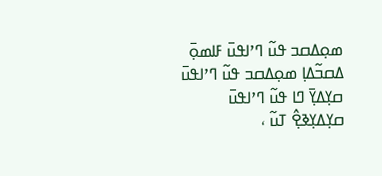ߘߋ߲ߡߛߏ ߟߎ߬ ߣߴߊߟߎ߫ ߓߊߘߋ߲߫ ߡߛߏ߬ߡߊ߲ ߘߋ߲ߡߛߏ ߟߎ߬ ߣߴߊߟߎ߫ ߛߌ߲ߡߌ߲߫ ߣߊ ߟߎ߬ ߣߴߊߟߎ߫ ߛߌ߲ߡߌ߲ߢߐ߲߮ ߠߎ߬ ،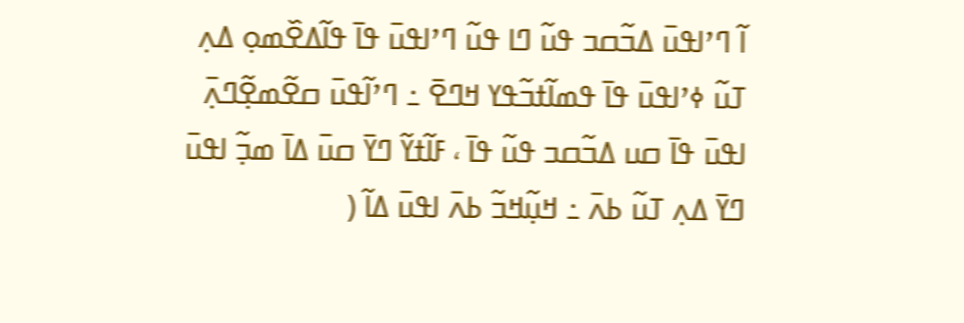ߊ߬ ߣߴߊߟߎ߫ ߡߏ߬ߛߏ ߟߎ߬ ߣߊ ߟߎ߬ ߣߴߊߟߎ߫ ߟߊ߫ ߟߊ߬ߡߐ߰ߘߋ߲ ߡߍ߲ ߠߎ߬ ߦߴߊߟߎ߫ ߟߊ߫ ߟߘߊ߬ߙߏ߬ߟߌ ߞߣߐ߫ ߸ ߣߴߊ߬ߟߎ߫ ߛߐ߬ߘߐ߲߬ߣߍ߲߫ ߊߟߎ߫ ߟߊ߫ ߛߎ ߡߏ߬ߛߏ ߟߎ߬ ߟߊ߫ ، ߓߊ߬ߙߌ߬ ߣߌ߫ ߛߎ߫ ߡߊ߫ ߘߏ߲߬ ߊߟߎ߫ ߣߌ߫ ߡߍ߲ ߠߎ߬ ߕߍ߫ ߸ ߞߎ߲߬ߞߏ߬ ߕߍ߫ ߊߟߎ߫ ߡߊ߬ (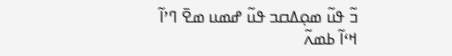ߏ߬ ߟߎ߬ ߘߋ߲ߡߛߏ ߟߎ߬ ߝߘߎ ߘߐ߫ ߣߴߊ߬ ߞߵߊ߬ ߕߘߍ߬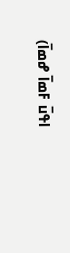ߊߟߎ߫ ߓߘߊ߫ ߝߘߊ߫)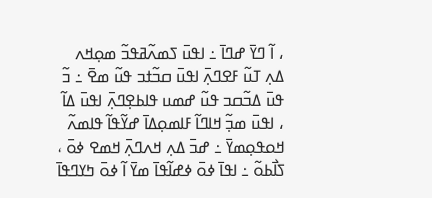، ߊ߬ ߣߌ߫ ߝߣߊ߫ ߸ ߊߟߎ߫ ߖߘߍ߬ߥߟߏ߬ ߘߋ߲ߞߍ ߡߍ߲ ߠߎ߬ ߓߐߣߍ߲߫ ߊߟߎ߫ ߛߏ߬ߙߏ ߟߎ߬ ߘߐ߫ ߸ ߏ߬ ߟߎ߫ ߡߏ߬ߛߏ ߟߎ߬ ߝߘߎ ߟߊߕߐ߲ߣߍ߲߫ ߊߟߎ߫ ߡߊ߬ ، ߊߟߎ߫ ߘߏ߲߬ ߞߊߣߊ߬ ߓߊߘߋ߲ߡߊ߫ ߝߌ߬ߟߊ߬ ߟߊߘߍ߬ ߞߋߟߋ߲ߘߌ߫ ߸ ߝߏ߫ ߡߍ߲ ߞߍߣߍ߲߫ ߞߘߐ ߦߋ߫ ، ߖߊ߯ߕߋ߬ ߸ ߊߟߊ߫ ߦߋ߫ ߦߝߊ߬ߟߊ߫ ߘߌ߫ ߊ߬ ߦߋ߫ ߤߌߣߟߊ߫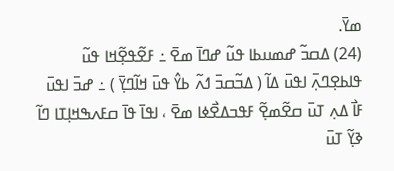ߘߌ߫.
(24) ߡߛߏ߬ ߝߘߎߕߊ ߟߎ߬ ߝߣߊ߫ ߘߐ߫ ߸ ߓߐ߬ߟߐ߲߬ߞߊ ߟߎ߬ ߟߊߕߐ߲ߣߍ߲߫ ߊߟߎ߫ ߡߊ߬ ( ߡߏ߬ߛߏ߫ ߗߍ߬ ߕߌ߮ ߟߎ߫ ߞߊ߬ߣߌ߲߫ ) ߸ ߝߏ߫ ߊߟߎ߫ ߓߊ߯ ߡߍ߲ ߠߎ߫ ߛߐ߬ߘߐ߲߬ ߓߟߏߡߐ߯ߦߊ ߘߐ߫ ، ߊߟߊ߫ ߟߊ߫ ߛߓߍߒߞߊ߲ߠߊ ߣߊ߬ ߢߌ߲߬ ߠߎ߫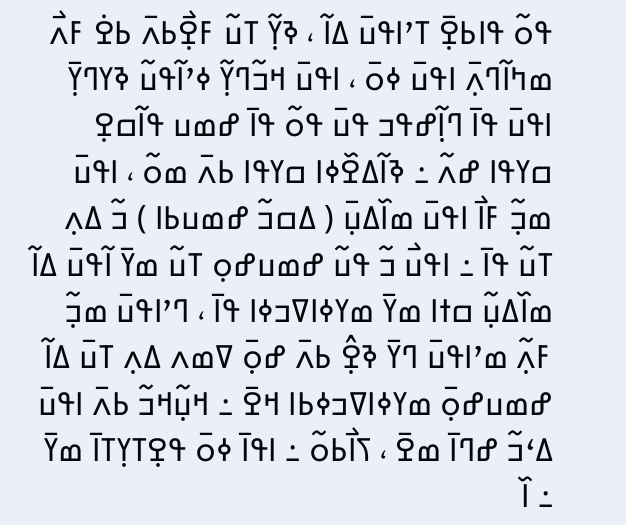ߟߋ߬ ߟߊߕߐ߲߫ ߠߴߊߟߎ߫ ߡߊ߬ ، ߢߌ߲߬ ߠߎ߬ ߓߐ߲߯ߕߍ߫ ߕߐ߭ ߓߍ߯ ߘߤߊ߬ߣߍ߲߫ ߊߟߎ߫ ߦߋ߫ ، ߊߟߎ߫ ߞߏ߬ߣߌ߲߬ ߦߴߊ߬ߟߎ߬ ߢߌߣߌ߲߫ ߊߟߎ߫ ߟߊ߫ ߣߊ߲߬ߝߟߏ ߟߎ߫ ߟߋ߬ ߟߊ߫ ߝߘߎ ߟߊ߬ߛߐ߲ ߛߌߟߊ ߝߍ߬ ߸ ߢߊ߬ߡߐ߰ߦߊ ߛߌߟߊ ߕߍ߫ ߘߋ߬ ، ߊߟߎ߫ ߘߏ߲߬ ߓߊ߯ ߊߟߎ߫ ߘߊ߰ߡߎ߲߫ ( ߡߛߏ߬ ߝߘߎߕߊ ) ߏ߬ ߡߍ߲ ߠߎ߬ ߟߊ߫ ߸ ߊߟߎ߯ ߏ߬ ߟߎ߬ ߝߘߎߝߋ߲ ߠߎ߬ ߘߌ߫ ߊ߬ߟߎ߫ ߡߊ߬ ߘߊ߰ߡߎ߲߬ ߛߙߊ ߘߌ߫ ߘߌߦߊߜߏߦߊ ߟߊ߫ ، ߣߴߊߟߎ߫ ߘߏ߲߬ ߓߍ߲߬ ߘߴߊߟߎ߫ ߣߌ߫ ߢߐ߲߮ ߕߍ߫ ߝߋ߲߫ ߜߘߍ ߡߍ߲ ߠߎ߫ ߡߊ߬ ߝߘߎߝߋ߲߫ ߘߌߦߊߜߏߦߕߊ ߞߐ߫ ߸ ߞߎ߲߬ߞߏ߬ ߕߍ߫ ߊߟߎ߫ ߡߵߏ߬ ߝߣߊ߫ ߘߐ߫ ، ߖߊ߯ߕߋ߬ ߸ ߊߟߊ߫ ߦߋ߫ ߟߐ߲ߠߌ߲ߠߊ߫ ߘߌ߫ ߸ ߊ߰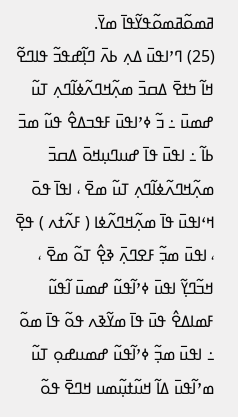ߥߘߋ߬ߥߘߋ߬ߟߌ߬ߟߊ߫ ߘߌ߫.
(25) ߣߴߊߟߎ߫ ߡߍ߲ ߕߍ߫ ߣߊ߲߬ߝߟߏ߬ ߟߊߣߐ߬ ߞߊ߬ ߤߙߐ߫ ߡߛߏ߫ ߘߍ߲߬ߞߣߍ߬ߦߊ߬ߣߍ߲ ߠߎ߬ ߝߘߎ߫ ߸ ߏ߬ ߦߴߊߟߎ߫ ߓߟߏߡߐ߮ ߟߎ߬ ߘߏ߫ ߕߊ߬ ߸ ߊߟߎ߫ ߟߊ߫ ߝߎߣߎ߲ߞߋ߫ ߡߛߏ߫ ߘߍ߲߬ߞߣߍ߬ߦߊ߬ߣߍ߲ ߠߎ߬ ߘߐ߫ ، ߊߟߊ߫ ߟߋ߫ ߞߵߊߟߎ߫ ߟߊ߫ ߘߍ߲߬ߞߣߍ߬ߦߊ ( ߓߍ߬ߙߍ ) ߟߐ߲߫ ، ߊߟߎ߫ ߘߏ߲߬ ߓߐߣߍ߲߫ ߢߐ߲߮ ߠߋ߬ ߘߐ߫ ، ߞߏ߬ߣߌ߲߬ ߊߟߎ߫ ߦߴߊ߬ߟߎ߬ ߝߘߎ߫ ߊ߬ߟߎ߬ ߓߘߊߡߐ߮ ߟߎ߫ ߟߊ߫ ߘߌ߬ߢߍ ߟߋ߬ ߟߊ߫ ߘߋ߬ ߸ ߊߟߎ߫ ߘߏ߲߬ ߦߴߊ߬ߟߎ߬ ߝߘߎߝߋ߲ ߠߎ߬ ߘߴߊ߬ߟߎ߫ ߡߊ߬ ߞߎ߬ߙߎ߲߬ߘߎ ߞߣߐ߫ ߟߋ߬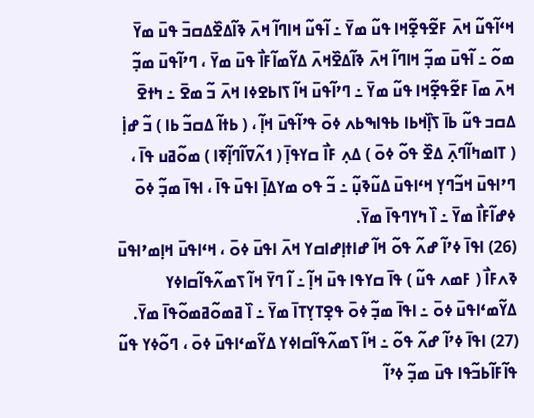ߞߵߊ߬ߟߎ߬ ߞߍ߫ ߓߐ߬ߟߐ߲߬ߞߊ ߟߎ߬ ߘߌ߫ ߸ ߊ߬ߟߎ߬ ߞߊߣߊ߬ ߞߍ߫ ߢߊ߬ߡߐ߰ߡߛߏ߫ ߟߎ߫ ߘߌ߫ ߘߋ߬ ߸ ߊ߬ߟߎ߫ ߘߏ߲߬ ߞߊߣߊ߬ ߞߍ߫ ߢߊ߬ߡߐ߰ߞߍ߫ ߡߌ߬ߘߊ߬ߓߊ߯ ߟߎ߫ ߘߌ߫ ، ߣߴߊ߬ߟߎ߫ ߘߏ߲߬ ߞߍ߫ ߘߊ߫ ߓߐ߬ߟߐ߲߬ߞߊ ߟߎ߬ ߘߌ߫ ߸ ߣߴߊ߬ߟߎ߫ ߞߊ߬ ߖߊߕߐߦߊ ߞߍ߫ ߏ߬ ߘߐ߫ ߸ ߤߙߐ߫ ߡߛߏ ߟߎ߬ ߕߊ߫ ߖߊ߲߰ߞߕߊ ߕߟߊߒߕߍ ߦߋ߫ ߟߴߊ߬ߟߎ߫ ߞߊ߲߬ ، ( ߕߙߊ߬ ߡߛߏ߬ ߕߊ ) ߏ߬ ߝߊ߲߭ ( ߠߊߘߤߊ߬ߣߍ߲߫ ߡߐ߰ ߟߋ߬ ߦߋ߫ ) ߡߍ߲ ߓߊ߯ ߛߌߟߊ߲߫ ( ߗߍ߬ߜߊ߬ߣߊ߲߬ߧߊ ) ߘߋ߬ߥߎ ߟߊ߫ ، ߣߴߊߟߎ߫ ߞߏ߬ߣߌ߲ ߞߵߊߟߎ߫ ߡߎ߬ߢߎ߲߬ ߸ ߏ߬ ߟߋ ߘߌߡߊ߲߫ ߊߟߎ߫ ߟߊ߫ ، ߊߟߊ߫ ߘߏ߲߬ ߦߋ߫ ߦߝߊ߬ߓߊ߯ ߘߌ߫ ߸ ߊ߰ ߤߌߣߟߊ߫ ߘߌ߫.
(26) ߊߟߊ߫ ߦߴߊ߬ ߝߍ߬ ߟߋ߬ ߞߊ߬ ߝߊߙߊ߲ߝߊߛߌ ߞߍ߫ ߊߟߎ߫ ߦߋ߫ ، ߞߵߊߟߎ߫ ߞߊ߲ߘߴߊߟߎ߫ ߢߍߓߊ߯ ( ߓߘߍ ߟߎ߬ ) ߟߊ߫ ߛߌߟߊ ߟߎ߫ ߞߊ߲߬ ߸ ߊ߬ ߣߌ߫ ߞߊ߬ ߖߘߍ߬ߟߊ߬ߛߊߦߌ ߡߌ߬ߘߵߊߟߎ߫ ߦߋ߫ ߸ ߊߟߊ߫ ߘߏ߲߬ ߦߋ߫ ߟߐ߲ߠߌ߲ߠߊ߫ ߘߌ߫ ߸ ߊ߰ ߥߘߋ߬ߥߘߋ߬ߟߊ߫ ߘߌ߫.
(27) ߊߟߊ߫ ߦߴߊ߬ ߝߍ߬ ߟߋ߬ ߸ ߞߊ߬ ߖߘߍ߬ߟߊ߬ߛߊߦߌ ߡߌ߬ߘߵߊߟߎ߫ ߦߋ߫ ، ߣߋ߬ߦߌ ߟߎ߬ ߟߊ߬ߓߊ߬ߕߏ߬ߟߊ ߟߎ߫ ߘߏ߲߬ ߦߴߊ߬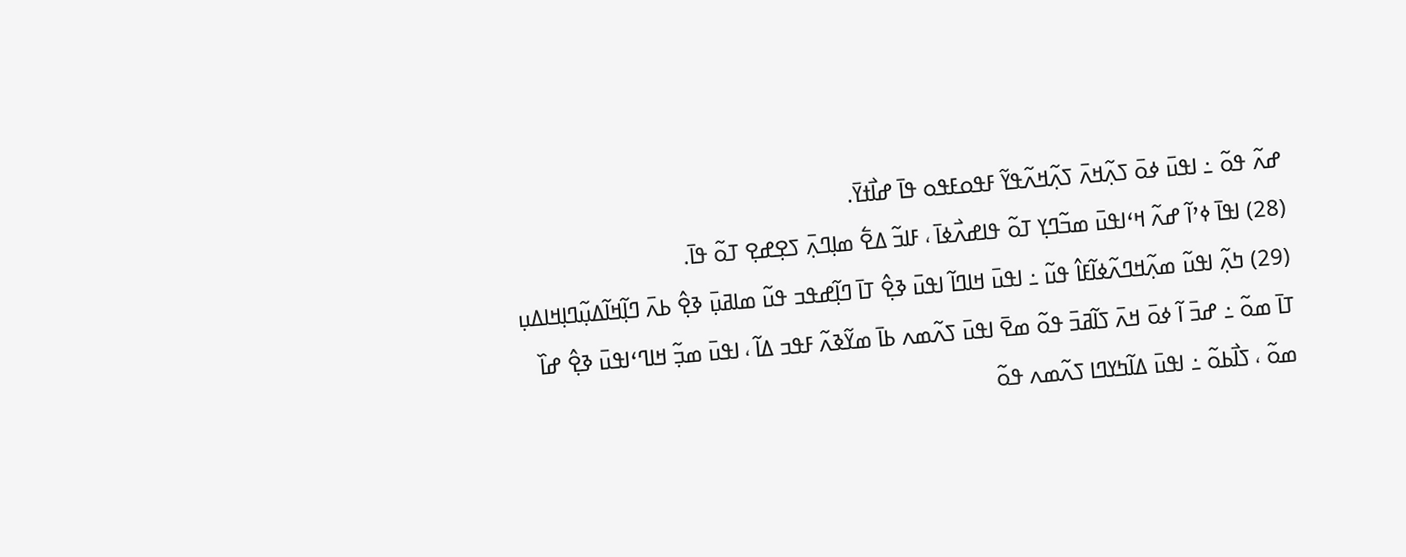ߝߍ߬ ߟߋ߬ ߸ ߊߟߎ߫ ߦߋ߫ ߖߍ߲߬ߞߍ߫ ߖߍ߲߬ߞߍ߬ߟߌ߬ ߓߟߋߓߟߋ ߟߊ߫ ߝߊ߯ߙߌ߫.
(28) ߊߟߊ߫ ߦߴߊ߬ ߝߍ߬ ߞߵߊߟߎ߫ ߘߏ߬ߣߌ߲ ߠߋ߬ ߟߊߝߍ߯ߦߊ߫ ، ߓߊߏ߬ ߡߐ߱ ߘߊ߲ߣߍ߲߫ ߖߐ߲ߝߐ߲ ߠߋ߬ ߟߊ߫.
(29) ߤߍ߲߬ ߊߟߎ߬ ߘߍ߲߬ߞߣߍ߬ߦߊ߬ߓߊ߮ ߟߎ߬ ߸ ߊߟߎ߫ ߞߊߣߊ߬ ߊߟߎ߫ ߢߐ߲߮ ߠߊ߫ ߣߊ߲߬ߝߟߏ ߟߎ߬ ߘߊߥߎ߲߫ ߢߐ߲߮ ߕߍ߫ ߣߊ߲߬ߞߊ߬ߡߎ߲߬ߣߊ߲ߞߊߡߎ߲ ߠߊ߫ ߘߋ߬ ߸ ߝߏ߫ ߊ߬ ߦߋ߫ ߞߍ߫ ߖߊ߬ߥߏ߫ ߟߋ߬ ߘߐ߫ ߊߟߎ߫ ߖߍ߬ߘߍ ߕߊ߫ ߘߌ߬ߢߍ߬ ߓߟߏ ߡߊ߬ ، ߊߟߎ߫ ߘߏ߲߬ ߞߊߣߵߊߟߎ߫ ߢߐ߲߮ ߝߊ߰ ߘߋ߬ ، ߖߊ߯ߕߋ߬ ߸ ߊߟߎ߫ ߡߊ߬ߤߌߣߊ ߖߍ߬ߘߍ ߟߋ߬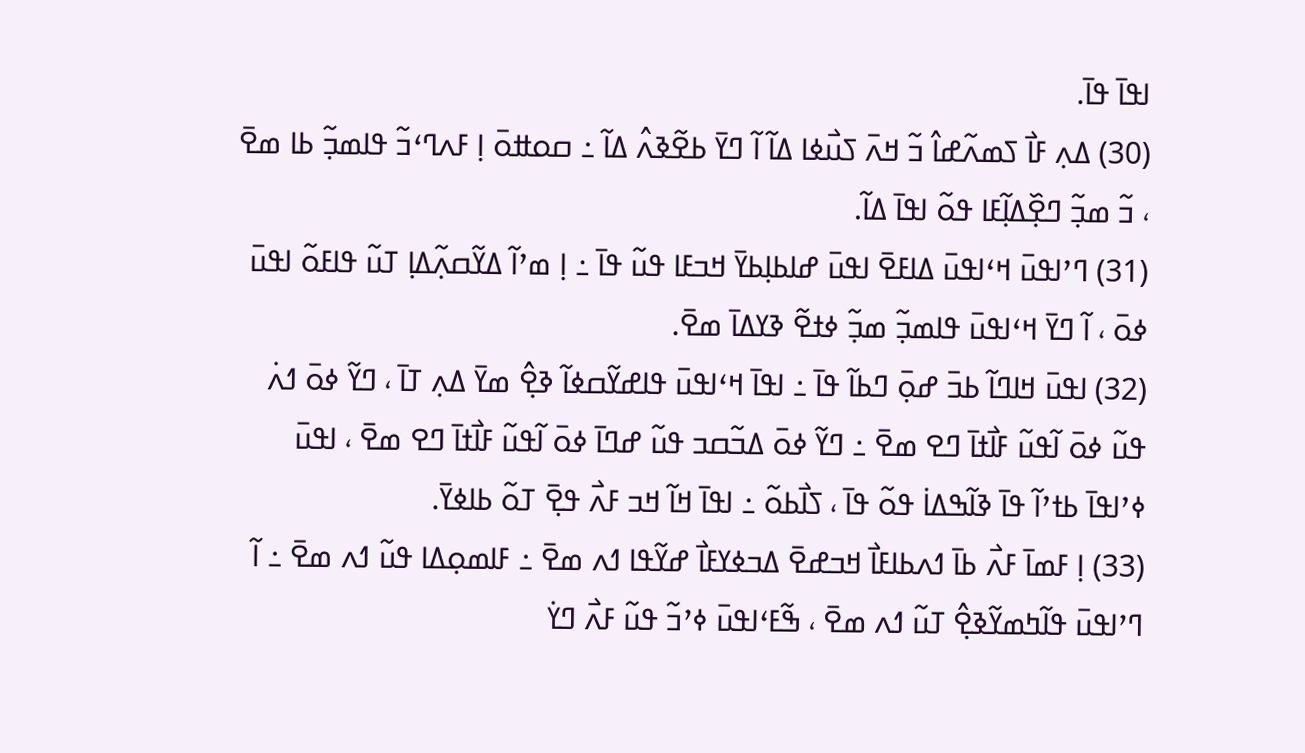ߊߟߊ߫ ߟߊ߫.
(30) ߡߍ߲ ߓߊ߯ ߖߘߍ߬ߝߊ߮ ߏ߬ ߞߍ߫ ߖߎ߯ߦߊ ߡߊ߬ ߊ߬ ߣߌ߫ ߕߐ߬ߢߍ߮ ߡߊ߬ ߸ ߛߋߚߋ߫ ߊ߲ ߓߍߣߵߏ߬ ߟߊߘߏ߲߬ ߕߊ ߘߐ߫ ، ߏ߬ ߘߏ߲߬ ߣߐ߲߰ߡߊ߲߬ߓߊ ߟߋ߬ ߊߟߊ߫ ߡߊ߬.
(31) ߣߴߊߟߎ߫ ߞߵߊߟߎ߫ ߡߊߓߐ߫ ߊߟߎ߫ ߝߊߕߊ߲ߕߌ߫ ߞߏߓߊ ߟߎ߬ ߟߊ߫ ߸ ߊ߲ ߘߴߊ߬ ߡߌ߬ߛߍ߲߬ߡߊ߲ ߠߎ߬ ߟߊߓߋ߬ ߊߟߎ߫ ߦߋ߫ ، ߊ߬ ߣߌ߫ ߞߵߊߟߎ߫ ߟߊߘߏ߲߬ ߘߏ߲߬ ߦߙߐ߬ ߢߌߡߊ߫ ߘߐ߫.
(32) ߊߟߎ߫ ߞߊߣߊ߬ ߕߏ߫ ߝߋ߲߫ ߣߕߊ߬ ߟߊ߫ ߸ ߊߟߊ߫ ߞߵߊߟߎ߫ ߟߊߝߌ߬ߛߦߊ߬ ߢߐ߲߮ ߘߌ߫ ߡߍ߲ ߠߊ߫ ، ߣߌ߬ ߦߋ߫ ߗߍ߭ ߟߎ߬ ߦߋ߫ ߊ߬ߟߎ߬ ߓߊ߯ߙߊ߫ ߣߐ ߘߐ߫ ߸ ߣߌ߬ ߦߋ߫ ߡߏ߬ߛߏ ߟߎ߬ ߝߣߊ߫ ߦߋ߫ ߊ߬ߟߎ߬ ߓߊ߯ߙߊ߫ ߣߐ ߘߐ߫ ، ߊߟߎ߫ ߦߴߊߟߊ߫ ߕߙߴߊ߬ ߟߊ߫ ߢߊ߬ߒߡߊ߭ ߟߋ߬ ߟߊ߫ ، ߖߊ߯ߕߋ߬ ߸ ߊߟߊ߫ ߞߊ߬ ߞߏ ߓߍ߯ ߟߐ߲߫ ߠߋ߬ ߕߊߦߌ߫.
(33) ߊ߲ ߓߘߊ߫ ߓߍ߯ ߕߊ߫ ߗߍߕߊߓߊ߯ ߞߏߝߐ߫ ߡߏߦߌߓߊ߯ ߝߌ߬ߟߊ ߗߍ ߘߐ߫ ߸ ߓߊߘߋ߲ߡߊ ߟߎ߬ ߗߍ ߘߐ߫ ߸ ߊ߬ ߣߴߊߟߎ߫ ߟߊ߬ߤߘߌ߬ߢߐ߲߮ ߠߎ߬ ߗߍ ߘߐ߫ ، ߒ߬ߓߵߊߟߎ߫ ߦߴߏ߬ ߟߎ߬ ߓߍ߯ ߣߌ߭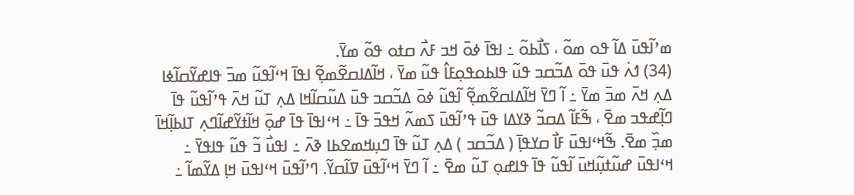ߘߴߊ߬ߟߎ߫ ߡߊ߬ ߟߋ ߘߋ߬ ، ߖߊ߯ߕߋ߬ ߸ ߊߟߊ߫ ߦߋ߫ ߞߏ ߓߍ߯ ߛߙߋ ߟߋ߬ ߘߌ߫.
(34) ߗߍ߭ ߟߎ߫ ߟߋ߫ ߡߏ߬ߛߏ ߟߎ߬ ߟߊߕߋߟߋ߲ߓߊ߮ ߟߎ߬ ߘߌ߫ ، ߞߊ߬ߡߊߛߐ߬ߘߐ߲߬ ߊߟߊ߫ ߞߵߊ߬ߟߎ߬ ߘߏ߫ ߟߊߝߌ߬ߛߊ߬ߦߊ ߡߍ߲ ߞߍ߫ ߘߏ߫ ߘߌ߫ ߸ ߊ߬ ߣߌ߫ ߞߊ߬ߡߊߛߐ߬ߘߐ߲߬ ߊ߬ߟߎ߬ ߦߋ߫ ߡߏ߬ߛߏ ߟߎ߫ ߡߎ߬ߛߊ߬ߞߊ ߡߍ߲ ߠߎ߬ ߞߍ߫ ߟߴߊ߬ߟߎ߬ ߟߊ߫ ߣߊ߲߬ߝߟߏ ߘߐ߫ ، ߒ߬ߓߊ߬ ߡߛߏ߬ ߢߌߡߊ ߟߎ߫ ߟߴߊ߬ߟߎ߫ ߖߘߍ߬ ߞߟߏ߫ ߟߊ߫ ߸ ߞߵߊߟߊ߫ ߟߊ߫ ߝߋ߲߫ ߞߊ߬ߙߌ߬ߝߊ߬ߣߍ߲ ߠߊߕߊ߲߬ߞߊ߫ ߘߏ߲߰ ߘߐ߫. ߒ߬ߞߵߊߟߎ߫ ߓߊ߯ ߛߌߟߊ߲߫ ( ߡߏ߬ߛߏ ) ߡߍ߲ ߠߎ߬ ߟߊ߫ ߣߎ߲ߞߘߐߕߊ ߢߍ߫ ߸ ߊߟߎ߯ ߏ߬ ߟߎ߬ ߟߊߟߌ߫ ߸ ߞߵߊߟߎ߫ ߝߎ߬ߙߎ߲߬ߞߎ߫ ߊ߬ߟߎ߬ ߟߊ߫ ߟߊߝߋ߲ ߠߎ߬ ߘߐ߫ ߸ ߊ߬ ߣߌ߫ ߞߵߊ߬ߟߎ߫ ߜߊ߬ߛߌ߬. ߣߴߊ߬ߟߎ߫ ߞߵߊߟߎ߫ ߞߊ߲ ߡߌ߬ߘߊ߬ ߸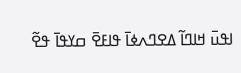ߊߟߎ߫ ߞߊߣߊ߬ ߡߐߣߍߦߊ߫ ߟߊߓߐ߫ ߛߌߟߊ߫ ߟߐ߬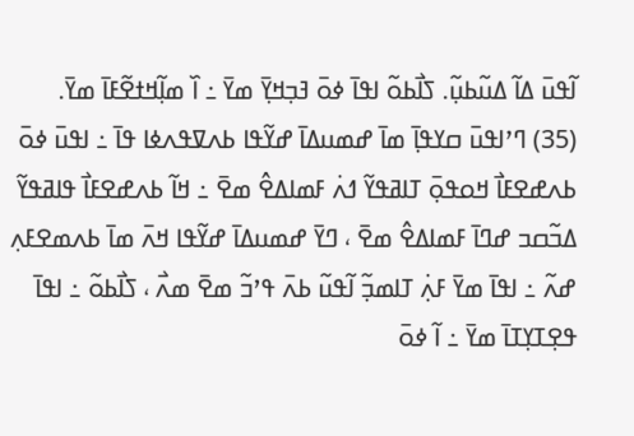ߊ߬ߟߎ߫ ߡߊ߬ ߡߎ߬ߕߎ߲߬. ߖߊ߯ߕߋ߬ ߊߟߊ߫ ߦߋ߫ ߔߏ߲ߞߌ߲߫ ߘߌ߫ ߸ ߊ߰ ߘߊ߲߬ߞߙߐ߬ߓߊ߫ ߘߌ߫.
(35) ߣߴߊߟߎ߫ ߛߌߟߊ߲߫ ߘߊ߫ ߝߘߎߡߊ߫ ߝߌ߬ߟߊ ߕߍߜߟߍߦߊ ߟߊ߫ ߸ ߊߟߎ߫ ߦߋ߫ ߕߍߝߐߓߊ߯ ߞߋߟߋ߲߫ ߠߊߥߟߌ߬ ߗߍ߭ ߓߘߊߡߐ߮ ߘߐ߫ ߸ ߞߊ߬ ߕߍߝߐߓߊ߯ ߟߊߥߟߌ߬ ߡߏ߬ߛߏ ߝߣߊ߫ ߓߘߊߡߐ߮ ߘߐ߫ ، ߣߌ߫ ߝߘߎߡߊ߫ ߝߌ߬ߟߊ ߞߍ߫ ߘߊ߫ ߕߍߘߐߓߍ߲ ߝߍ߬ ߸ ߊߟߊ߫ ߘߌ߫ ߓߍ߲߭ ߠߊߘߏ߲߬ ߊ߬ߟߎ߬ ߕߍ߫ ߟߴߏ߬ ߘߐ߫ ߘߍ߯ ، ߖߊ߯ߕߋ߬ ߸ ߊߟߊ߫ ߟߐ߲ߠߌ߲ߠߊ߫ ߘߌ߫ ߸ ߊ߬ ߦߋ߫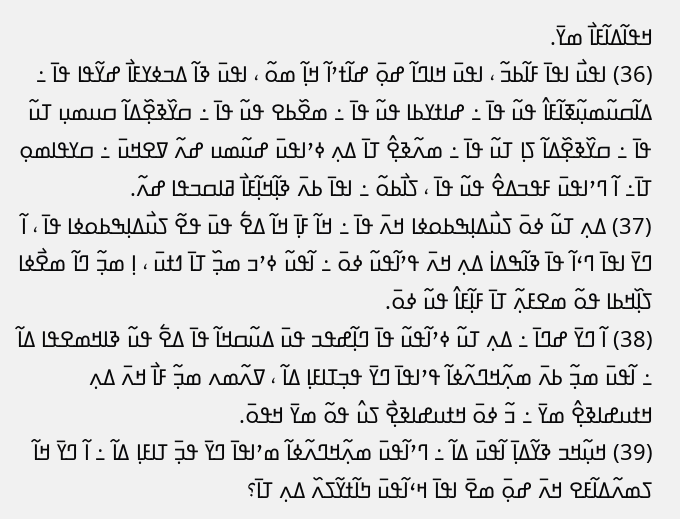ߞߟߊ߬ߡߊ߬ߓߊ߯ ߘߌ߫.
(36) ߊߟߎ߯ ߊߟߊ߫ ߓߊ߬ߕߏ߬ ، ߊߟߎ߫ ߞߊߣߊ߬ ߝߋ߲߫ ߝߊ߬ߙߴߊ߬ ߞߊ߲߬ ߘߋ߬ ، ߊߟߎ߫ ߢߊ߬ ߡߏߦߌߓߊ߯ ߝߌ߬ߟߊ ߟߊ߫ ߸ ߡߊ߬ߛߎ߬ߘߎ߲߬ߧߊ߬ߓߊ߮ ߟߎ߬ ߟߊ߫ ߸ ߝߊߙߌߕߊ ߟߎ߬ ߟߊ߫ ߸ ߘߐ߰ߕߐ ߟߎ߬ ߟߊ߫ ߸ ߛߌ߰ߢߐ߲߰ߡߊ߬ ߛߎߘߎ߲ ߠߎ߬ ߟߊ߫ ߸ ߛߌ߰ߢߐ߲߰ߡߊ߬ ߖߊ߲ ߠߎ߬ ߟߊ߫ ߸ ߘߍ߬ߢߐ߲߮ ߠߊ߫ ߡߍ߲ ߦߴߊߟߎ߫ ߝߎ߬ߘߎ ߝߍ߬ ߜߐߞߎ߫ ߸ ߛߌߟߊߘߋ߲ ߠߊ߫߸ ߊ߬ ߣߴߊߟߎ߫ ߓߟߏߡߐ߮ ߟߎ߬ ߟߊ߫ ، ߖߊ߯ߕߋ߬ ߸ ߊߟߊ߫ ߕߍ߫ ߢߊ߲߬ߞߊ߲߬ߓߊ߯ ߥߊߛߏߟߊ ߝߍ߬.
(37) ߡߍ߲ ߠߎ߬ ߦߋ߫ ߖߎ߯ߡߊ߲ߒߕߋߦߊ ߞߍ߫ ߟߊ߫ ߸ ߞߊ߬ ߓߊ߲߫ ߞߊ߬ ߡߐ߱ ߟߎ߫ ߟߐ߬ ߖߎ߯ߡߊ߲ߒߕߋߦߊ ߟߊ߫ ، ߊ߬ ߣߌ߫ ߊߟߊ߫ ߣߵߊ߬ ߟߊ߫ ߢߊ߬ߒߡߊ߭ ߡߍ߲ ߞߍ߫ ߟߴߊ߬ߟߎ߬ ߦߋ߫ ߸ ߊ߬ߟߎ߬ ߦߴߏ ߘߏ߲߰ ߠߊ߫ ߗߙߎ߫ ، ߊ߲ ߘߏ߲߬ ߣߊ߬ ߘߐ߯ߦߊ ߖߊ߲߰ߞߕߊ ߟߋ߬ ߘߐߓߍ߲߬ ߠߊ߫ ߓߊ߲߬ߓߊ߮ ߟߎ߬ ߦߋ߫.
(38) ߊ߬ ߣߌ߫ ߝߣߊ߫ ߸ ߡߍ߲ ߠߎ߬ ߦߴߊ߬ߟߎ߬ ߟߊ߫ ߣߊ߲߬ߝߟߏ ߟߎ߫ ߡߎ߬ߛߞߊ߬ ߟߊ߫ ߡߐ߱ ߟߎ߬ ߢߊߞߘߐߟߊ ߡߊ߬ ߸ ߊ߬ߟߎ߫ ߘߏ߲߬ ߕߍ߫ ߘߍ߲߬ߞߣߍ߬ߦߊ߬ ߟߴߊߟߊ߫ ߣߌ߫ ߟߏ߲ߠߊߓߊ߲ ߡߊ߬ ، ߜߍ߬ߘߍ ߘߏ߲߬ ߓߊ߯ ߞߍ߫ ߡߍ߲ ߞߙߎߝߊߢߐ߲߮ ߘߌ߫ ߸ ߏ߬ ߦߋ߫ ߞߙߎߝߊߢߐ߲߯ ߖߎ߮ ߟߋ߬ ߘߌ߫ ߞߟߋ߫.
(39) ߞߎ߲߬ߞߏ ߢߌ߬ߡߊ߲߫ ߊ߬ߟߎ߫ ߡߊ߬ ߸ ߣߴߊ߬ߟߎ߫ ߘߍ߲߬ߞߣߍ߬ߦߊ߬ ߘߴߊߟߊ߫ ߣߌ߫ ߟߏ߲߫ ߠߊߓߊ߲ ߡߊ߬ ߸ ߊ߬ ߣߌ߫ ߞߊ߬ ߖߘߍ߬ߡߊ߬ߓߐ ߞߍ߫ ߝߋ߲߫ ߘߐ߫ ߊߟߊ߫ ߞߵߊ߬ߟߎ߫ ߤߊ߬ߙߌ߬ߖߍ߰ ߡߍ߲ ߠߊ߫؟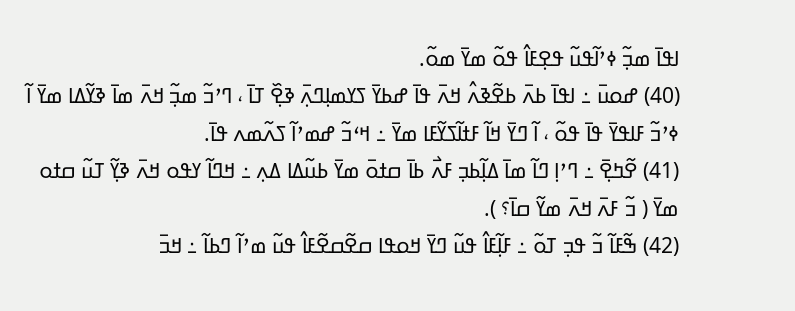ߊߟߊ߫ ߘߏ߲߬ ߦߴߊ߬ߟߎ߬ ߟߐ߲ߓߊ߮ ߟߋ߬ ߘߌ߫ ߘߋ߬.
(40) ߝߋߎ߫ ߸ ߊߟߊ߫ ߕߍ߫ ߕߐ߬ߢߍ߮ ߞߍ߫ ߟߊ߫ ߝߕߌ߫ ߖߌߘߊ߲ߣߍ߲߫ ߢߐ߲߰ ߠߊ߫ ، ߣߴߏ߬ ߘߏ߲߬ ߞߍ߫ ߘߊ߫ ߢߌ߬ߡߊ ߘߌ߫ ߊ߬ ߦߴߏ߬ ߓߊߟߌ߫ ߟߊ߫ ߟߋ߬ ، ߊ߬ ߣߌ߫ ߞߊ߬ ߓߙߊ߬ߖߌ߬ߓߊ ߘߌ߫ ߸ ߞߵߏ߬ ߝߘߴߊ߬ ߖߍ߬ߘߍ ߟߊ߫.
(41) ߐ߬ߤߐ߲߫ ߸ ߣߴߊ߲ ߣߊ߬ ߘߊ߫ ߡߊ߲߬ߕߏ߲ ߓߍ߯ ߕߊ߫ ߛߙߋ߫ ߘߌ߫ ߕߎ߬ߡߊ ߡߍ߲ ߸ ߞߣߊ߬ ߌߟߋ ߞߍ߫ ߢߌ߲߬ ߠߎ߬ ߛߙߋ ߘߌ߫ ( ߏ߬ ߓߍ߫ ߞߍ߫ ߘߌ߬ ߛߊ߫؟ ).
(42) ߒ߬ߓߊ߬ ߏ߬ ߟߏ߲ ߠߋ߬ ߸ ߓߊ߲߬ߓߊ߮ ߟߎ߬ ߣߌ߫ ߞߋߟߊ ߛߐ߬ߛߐ߬ߓߊ߮ ߟߎ߬ ߘߴߊ߬ ߣߕߊ߬ ߸ ߞߏ߫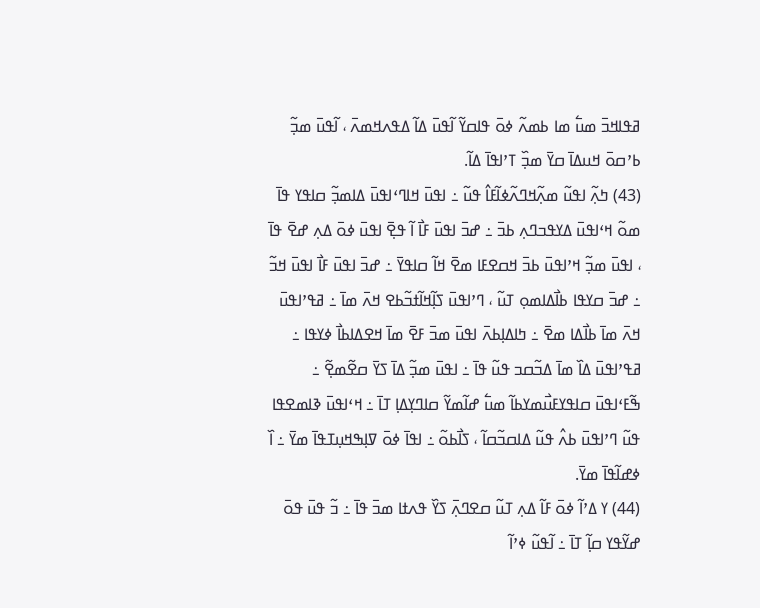ߥߟߊߞߏ߫ ߘߎ߱ ߘߊ ߕߘߍ߬ ߦߋ߫ ߟߊߛߌ߬ ߊ߬ߟߎ߫ ߡߊ߬ ߡߟߍߞߘߍ߫ ، ߊ߬ߟߎ߫ ߘߏ߲߬ ߕߴߛߋ߫ ߞߎߡߊ߫ ߛߌ߫ ߘߏ߲߰ ߠߴߊߟߊ߫ ߡߊ߬.
(43) ߤߍ߲߬ ߊߟߎ߬ ߘߍ߲߬ߞߣߍ߬ߦߊ߬ߓߊ߮ ߟߎ߬ ߸ ߊߟߎ߫ ߞߊߣߵߊߟߎ߫ ߡߊߘߏ߲߬ ߛߊߟߌ ߟߊ߫ ߘߋ߬ ߞߵߊߟߎ߫ ߡߌߟߏߣߍ߲ ߕߏ߫ ߸ ߝߏ߫ ߊߟߎ߫ ߓߊ߯ ߊ߬ ߟߐ߲߫ ߊߟߎ߫ ߦߋ߫ ߡߍ߲ ߝߐ߫ ߟߊ߫ ، ߊߟߎ߫ ߘߏ߲߬ ߞߴߊߟߎ߫ ߕߏ߫ ߞߛߐߓߊ ߘߐ߫ ߞߊ߬ ߛߊߟߌ߫ ߸ ߝߏ߫ ߊߟߎ߫ ߓߊ߯ ߊߟߎ߫ ߞߏ߬ ߸ ߝߏ߫ ߛߌߟߊ ߕߊ߯ߡߊߘߋ߲ ߠߎ߬ ، ߣߴߊߟߎ߫ ߖߊ߲߬ߞߊ߬ߙߏ߬ߕߐ ߞߍ߫ ߘߊ߫ ߸ ߥߟߴߊߟߎ߫ ߞߍ߫ ߘߊ߫ ߕߊ߯ߡߊ ߘߐ߫ ߸ ߤߊߡߊ߲ߕߍ߫ ߊߟߎ߫ ߘߏ߫ ߓߐ߫ ߘߊ߫ ߞߐߡߊߕߊ߯ ߦߌߟߊ ߸ ߥߟߴߊߟߎ߫ ߡߊ߰ ߘߊ߫ ߡߏ߬ߛߏ ߟߎ߬ ߟߊ߫ ߸ ߊߟߎ߫ ߘߏ߲߬ ߡߊ߫ ߖߌ߫ ߛߐ߬ߘߐ߲߬ ߸ ߒ߬ߓߵߊߟߎ߫ ߛߊߟߌߓߎ߯ߘߌߕߊ߬ ߘߎ߱ ߝߊ߬ߘߌ߬ ߛߊߣߌ߲ߡߊ߲ ߠߊ߫ ߸ ߞߵߊߟߎ߫ ߢߊߘߐߟߊ ߟߎ߬ ߣߴߊߟߎ߫ ߕߍ߮ ߟߎ߬ ߡߊߛߏ߬ߛߊ߬ ، ߖߊ߯ߕߋ߬ ߸ ߊߟߊ߫ ߦߋ߫ ߜߊ߲ߒߞߎ߲ߠߟߊ߫ ߘߌ߫ ߸ ߊ߰ ߦߝߊ߬ߟߊ߫ ߘߌ߫.
(44) ߌ ߡߴߊ߬ ߦߋ߫ ߓߊ߬ ߡߍ߲ ߠߎ߬ ߛߐߣߍ߲߫ ߖߌ߰ ߟߍߙߊ ߘߏ߫ ߟߊ߫ ߸ ߏ߬ ߟߎ߫ ߟߋ߫ ߝߌ߬ߟߌ ߛߊ߲߬ ߠߊ߫ ߸ ߊ߬ߟߎ߬ ߦߴߊ߬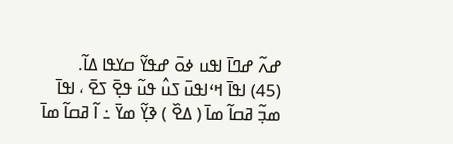ߝߍ߬ ߝߣߊ߫ ߊߟߎ ߦߋ߫ ߝߟߌ߬ ߛߌߟߊ ߡߊ߬.
(45) ߊߟߊ߫ ߞߵߊߟߎ߫ ߖߎ߮ ߟߎ߬ ߟߐ߲߫ ߖߐ߫ ، ߊߟߊ߫ ߘߏ߲߬ ߥߛߊ߬ ߘߊ߫ ( ߡߐ߰ ) ߢߌ߲߬ ߘߌ߫ ߸ ߊ߬ ߥߛߊ߬ ߘߊ߫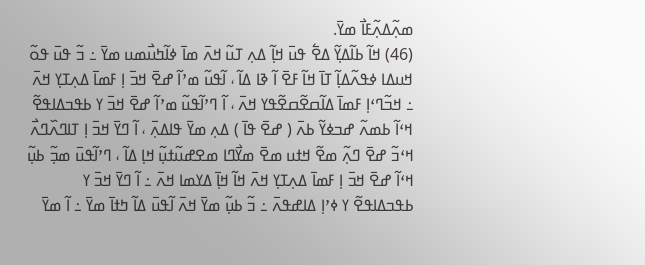ߘߍ߲߬ߡߍ߲߬ߓߊ߯ ߘߌ߫.
(46) ߞߊ߬ ߕߊ߬ߡߌ߲߬ ߡߐ߱ ߟߎ߫ ߞߊ߲߬ ߡߍ߲ ߠߎ߬ ߞߍ߫ ߘߊ߫ ߦߊ߬ߤߎ߯ߘߎ ߘߌ߫ ߸ ߏ߬ ߟߎ߫ ߟߋ߬ ߞߎߡߊ ߦߟߍ߬ߡߊ߲߬ ߠߊ߫ ߞߊ߬ ߓߐ߫ ߊ߬ ߢߊ ߡߊ߬ ، ߊ߬ߟߎ߬ ߘߴߊ߬ ߝߐ߫ ߞߏ߫ ߊ߲ ߓߘߊ߫ ߡߍ߲ߠߌ߲ ߞߍ߫ ߸ ߞߏ߬ߣߵߊ߲ ߓߘߊ߫ ߡߊ߬ߛߐ߬ߛߐ߬ߟߌ ߞߍ߫ ، ߊ߬ ߣߴߊ߬ߟߎ߬ ߘߴߊ߬ ߝߐ߫ ߞߏ߫ ߌ ߕߟߏߡߊߟߐ߬ ߞߵߊ߬ ߕߘߍ߬ ߝߏߦߌ߬ ߕߍ߫ ( ߝߐ߫ ߟߊ߫ ) ߡߍ߲ ߘߌ߫ ߟߊߡߍ߲߫ ، ߊ߬ ߣߌ߫ ߞߏ߫ ߊ߲ ߠߊߣߍ߰ߣߍ߯ ߞߵߏ߬ ߝߐ߫ ߣߍ߲߬ ߘߐ߬ ߞߙߎ ߘߐ߫ ߘߌ߯ߣߊ ߘߐߝߎ߬ߙߎ߲߬ ߞߊ߲ ߡߊ߬ ، ߣߴߊ߬ߟߎ߫ ߘߏ߲߬ ߕߎ߲߬ ߞߵߊ߬ ߝߐ߫ ߞߏ߫ ߊ߲ ߓߘߊ߫ ߡߍ߲ߠߌ߲ ߞߍ߫ ߞߊ߬ ߞߊ߲߫ ߡߌߘߊ ߞߍ߫ ߸ ߊ߬ ߣߌ߫ ߞߏ߫ ߌ ߕߟߏߡߊߟߐ߬ ߌ ߦߴߊ߲ ߡߊߝߟߍ߫ ߸ ߏ߬ ߕߎ߲߬ ߘߌ߫ ߞߍ߫ ߊ߬ߟߎ߫ ߡߊ߬ ߤߙߊ߫ ߘߌ߫ ߸ ߊ߬ ߘߌ߫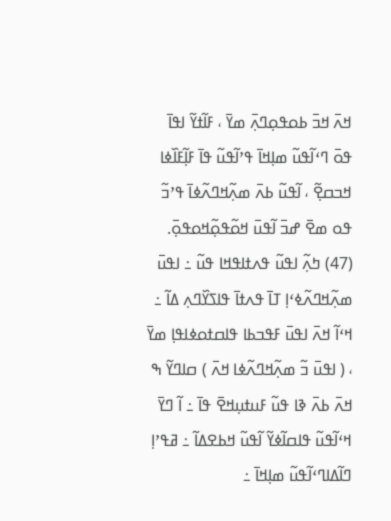ߞߍ߫ ߞߏ߫ ߕߋߟߋ߲ߣߍ߲߫ ߘߌ߫ ، ߓߊ߬ߙߌ߬ ߊߟߊ߫ ߟߋ߫ ߣߵߊ߬ߟߎ߬ ߘߊ߲ߞߊ߫ ߟߴߊ߬ߟߎ߬ ߟߊ߫ ߓߊ߲߬ߓߊ߰ߦߊ ߞߏߛߐ߲߬ ، ߊ߬ߟߎ߬ ߕߍ߫ ߘߍ߲߬ߞߣߍ߬ߦߊ߫ ߟߴߏ߬ ߟߋ ߘߐ߫ ߝߏ߫ ߊ߬ߟߎ߫ ߞߋ߬ߟߋ߲߬ߞߋߟߋ߲߫.
(47) ߤߍ߲߬ ߊߟߎ߬ ߟߍߙߊߟߞߊ ߟߎ߬ ߸ ߊߟߎ߫ ߘߍ߲߬ߞߣߍ߬ߦߵߊ߲ ߠߊ߫ ߟߍߙߊ߫ ߟߊߖߌ߰ߣߍ߲ ߡߊ߬ ߸ ߞߵߊ߬ ߞߍ߫ ߊߟߎ߫ ߓߟߏߕߊ ߟߊߛߙߋߦߊߟߊ߲ ߘߌ߫ ، ( ߊߟߎ߫ ߏ߬ ߘߍ߲߬ߞߣߍ߬ߦߊ ߞߍ߫ ) ߛߊߣߌ߬ ߒ ߞߍ߫ ߕߍ߫ ߢߊ ߟߎ߬ ߓߎߙߎ߲ߞߐ߫ ߟߊ߫ ߸ ߊ߬ ߣߌ߫ ߞߵߊ߬ߟߎ߬ ߟߊߛߊ߬ߦߌ߬ ߊ߬ߟߎ߬ ߞߕߐߡߊ߬ ߸ ߥߟߴߊ߲ ߣߊ߬ߡߊߣߵߊ߬ߟߎ߬ ߘߊ߲ߞߊ߫ ߸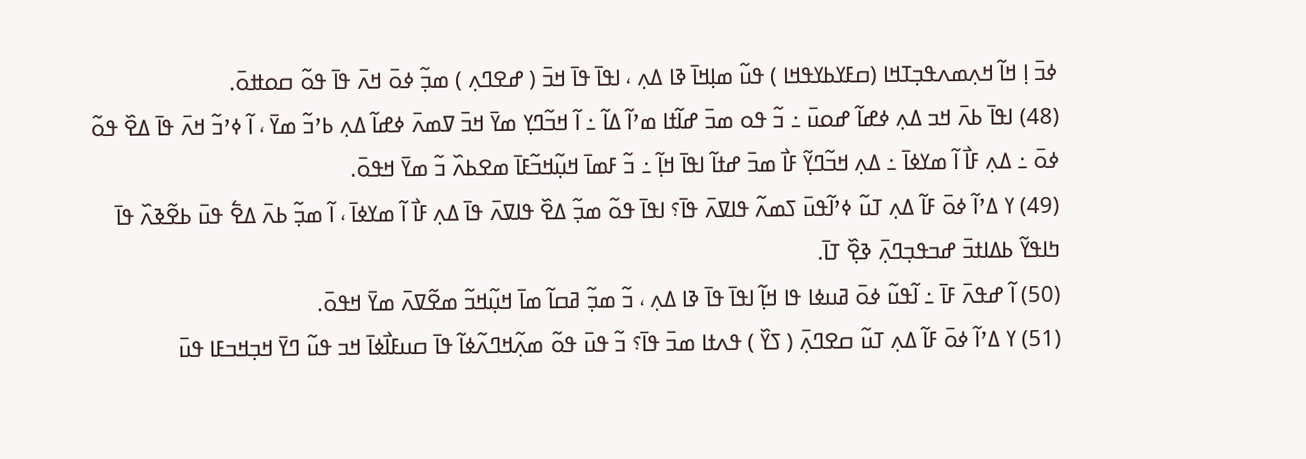ߦߏ߫ ߊ߲ ߞߊ߬ ߞߍ߲ߘߍߟߏ߲ߠߞߊ (ߛߓߌߕߌߟߞߊ ) ߟߎ߬ ߘߊ߲ߞߊ߫ ߢߊ ߡߍ߲ ، ߊߟߊ߫ ߟߊ߫ ߞߏ߫ ( ߝߐߣߍ߲ ) ߘߏ߲߬ ߦߋ߫ ߞߍ߫ ߟߊ߫ ߟߋ߬ ߛߋߚߋ߫.
(48) ߊߟߊ߫ ߕߍ߫ ߞߏ ߡߍ߲ ߦߝߊ߬ ߝߋߎ߫ ߸ ߏ߬ ߟߋ ߘߏ߫ ߝߊ߬ߙߊ ߘߴߊ߬ ߡߊ߬ ߸ ߊ߬ ߞߏ߬ߣߌ߲ ߘߌ߫ ߞߏ߫ ߜߘߍ߫ ߦߝߊ߬ ߡߍ߲ ߕߴߏ߬ ߘߌ߫ ، ߊ߬ ߦߴߏ߬ ߞߍ߫ ߟߊ߫ ߡߐ߰ ߟߋ߬ ߦߋ߫ ߸ ߡߍ߲ ߓߊ߯ ߊ߬ ߘߌߦߊ߫ ߸ ߡߍ߲ ߞߏ߬ߣߌ߲߬ ߓߊ߯ ߘߏ߫ ߝߙߊ߬ ߊߟߊ߫ ߞߊ߲߬ ߸ ߏ߬ ߓߘߊ߫ ߞߎ߲߬ߞߏ߬ߓߊ߫ ߘߐߕߍ߰ ߏ߬ ߘߌ߫ ߞߟߋ߫.
(49) ߌ ߡߴߊ߬ ߦߋ߫ ߓߊ߬ ߡߍ߲ ߠߎ߬ ߦߴߊ߬ߟߎ߫ ߖߘߍ߬ ߟߊߜߍ߫ ߟߊ߫؟ ߊߟߊ߫ ߟߋ߬ ߘߏ߲߬ ߡߐ߰ ߟߊߜߍ߫ ߟߊ߫ ߡߍ߲ ߓߊ߯ ߊ߬ ߘߌߦߊ߫ ، ߊ߬ ߘߏ߲߬ ߕߍ߫ ߡߐ߱ ߟߎ߫ ߕߐ߬ߢߍ߰ ߟߊ߫ ߤߊߟߌ߬ ߕߡߊߙߏ߫ ߝߏߟߏ߲ߣߍ߲߫ ߢߐ߲߰ ߠߊ߫.
(50) ߊ߬ ߝߟߍ߫ ߓߊ߫ ߸ ߊ߬ߟߎ߬ ߦߋ߫ ߥߎߦߊ ߟߊ ߞߊ߲߬ ߊߟߊ߫ ߟߊ߫ ߢߊ ߡߍ߲ ، ߏ߬ ߘߏ߲߬ ߥߛߊ߬ ߘߊ߫ ߞߎ߲߬ߞߏ߬ ߘߐ߬ߜߍ߫ ߘߌ߫ ߞߟߋ߫.
(51) ߌ ߡߴߊ߬ ߦߋ߫ ߓߊ߬ ߡߍ߲ ߠߎ߬ ߛߐߣߍ߲߫ ( ߖߌ߰ ) ߟߍߙߊ ߘߏ߫ ߟߊ߫؟ ߏ߬ ߟߎ߫ ߟߋ߬ ߘߍ߲߬ߞߣߍ߬ߦߊ߬ ߟߊ߫ ߛߎߓߊ߯ߦߊ߫ ߞߏ ߟߎ߬ ߣߌ߫ ߞߏ߲ߞߏߓߊ ߟߎ߫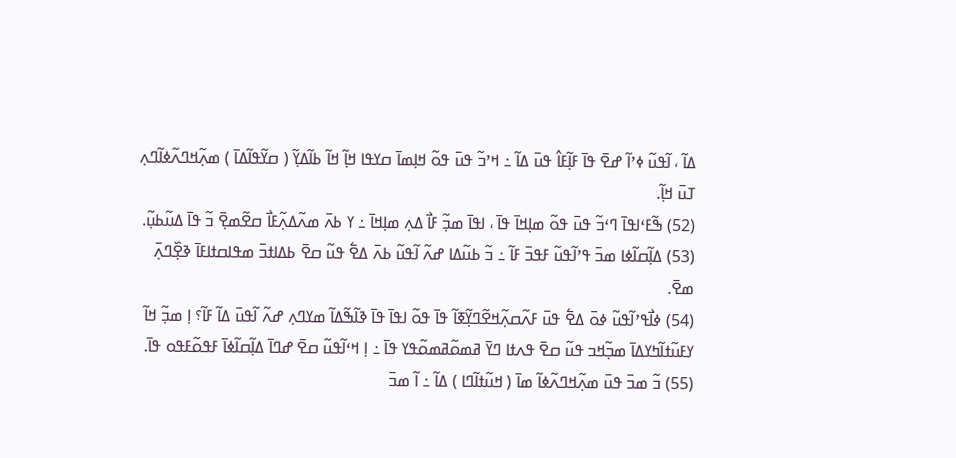ߡߊ߬ ، ߊ߬ߟߎ߬ ߦߴߊ߬ ߝߐ߫ ߟߊ߫ ߓߊ߲߬ߓߊ߮ ߟߎ߫ ߡߊ߬ ߸ ߞߴߏ߬ ߟߎ߫ ߟߋ߬ ߞߊ߲ߘߊ߫ ߛߌߟߊ ߞߊ߲߬ ߞߊ߬ ߕߊ߬ߡߌ߲߬ ( ߛߌ߬ߟߊ߬ߡߊ߫ ) ߘߍ߲߬ߞߣߍ߬ߦߊ߬ߣߍ߲ ߠߎ߫ ߞߊ߲߬.
(52) ߒ߬ߓߵߊߟߊ߫ ߣߵߏ߬ ߟߎ߫ ߟߋ߬ ߘߊ߲ߞߊ߫ ߟߊ߫ ، ߊߟߊ߫ ߘߏ߲߬ ߓߊ߯ ߡߍ߲ ߘߊ߲ߞߊ߫ ߸ ߌ ߕߍ߫ ߘߍ߬ߡߍ߲߬ߓߊ߯ ߛߐ߬ߘߐ߲߫ ߏ߬ ߟߊ߫ ߡߎ߬ߕߎ߲߬.
(53) ߡߊ߲߬ߛߊ߬ߦߊ ߘߏ߫ ߟߴߊ߬ߟߎ߬ ߓߟߏ߫ ߓߊ߬ ߸ ߏ߬ ߕߎ߬ߡߊ ߝߍ߬ ߊ߬ߟߎ߬ ߕߍ߫ ߡߐ߱ ߟߎ߬ ߛߐ߫ ߕߡߊߙߏ߫ ߘߟߊߛߙߊߓߊ߫ ߢߐ߲߰ߣߍ߲߫ ߘߐ߫.
(54) ߦߊ߯ߟߴߊ߬ߟߎ߬ ߦߋ߫ ߡߐ߱ ߟߎ߫ ߓߍ߬ߛߍ߲߬ߞߐ߬ߣߌ߲߬ߧߊ߬ ߟߊ߫ ߟߋ߬ ߊߟߊ߫ ߟߊ߫ ߢߊ߬ߒ߬ߡߊ߬ ߘߌߣߍ߲ ߝߍ߬ ߊ߬ߟߎ߫ ߡߊ߬ ߓߊ߬؟ ߊ߲ ߘߏ߲߬ ߞߊ߬ ߌߓߎ߬ߙߊ߬ߤߌߡߊ߫ ߘߏ߲߬ߞߏ ߟߎ߬ ߛߐ߫ ߟߍߙߊ ߣߌ߫ ߥߘߋ߬ߥߘߋ߬ߟߌ ߟߊ߫ ߸ ߊ߲ ߞߵߊ߬ߟߎ߬ ߛߐ߫ ߝߣߊ߫ ߡߊ߲߬ߛߊ߬ߦߊ߫ ߓߟߋ߬ߓߟߋ ߟߊ߫.
(55) ߏ߬ ߘߏ߫ ߟߎ߫ ߘߍ߲߬ߞߣߍ߬ߦߊ߬ ߘߊ߫ ( ߞߎ߬ߙߊ߬ߣߊ ) ߡߊ߬ ߸ ߊ߬ ߘߏ߫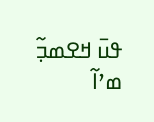ߟߎ߫ ߞߐߘߏ߲߬ ߘߴߊ߬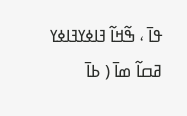ߟߊ߫ ، ߒ߬ߞߊ߬ ߔߊߦߌߔߊߦߌ ߥߛߊ߬ ߘߊ߫ ( ߕߊ߫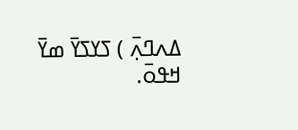ߡߍߣߍ߲߫ ) ߖߌߖߌ߫ ߘߌ߫ ߞߟߋ߫.